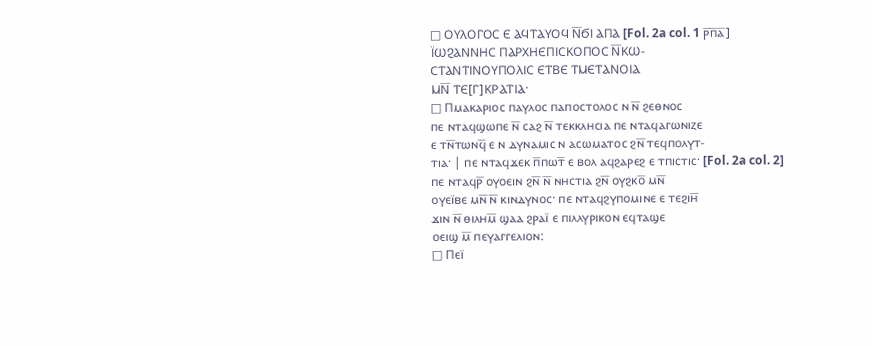□ ⲞⲨⲖⲞⲄⲞⲤ Ⲉ ⲀϤⲦⲀⲨⲞϤ Ⲛ̅ϬⲒ ⲀⲠⲀ [Fol. 2a col. 1 ⲣ̅ⲡ̅ⲁ̅]
Ⲓ̈ⲰϨⲀⲚⲚⲎⲤ ⲠⲀⲢⲬⲎⲈⲠⲒⲤⲔⲞⲠⲞⲤ Ⲛ̅ⲔⲰ‐
ⲤⲦⲀⲚⲦⲒⲚⲞⲨⲠⲞⲖⲒⲤ ⲈⲦⲂⲈ ⲦⲘⲈⲦⲀⲚⲞⲒⲀ
ⲘⲚ̅ ⲦⲈ[Ⲅ]ⲔⲢⲀⲦⲒⲀ·
□ Ⲡⲙⲁⲕⲁⲣⲓⲟⲥ ⲡⲁⲩⲗⲟⲥ ⲡⲁⲡⲟⲥⲧⲟⲗⲟⲥ ⲛ ⲛ̅ ϩⲉⲑⲛⲟⲥ
ⲡⲉ ⲛⲧⲁϥϣⲱⲡⲉ ⲛ̅ ⲥⲁϩ ⲛ̅ ⲧⲉⲕⲕⲗⲏⲥⲓⲁ ⲡⲉ ⲛⲧⲁϥⲁⲅⲱⲛⲓⲍⲉ
ⲉ ⲧⲛ̅ⲧⲱⲛϥ̅ ⲉ ⲛ ⲇⲩⲛⲁⲙⲓⲥ ⲛ ⲁⲥⲱⲙⲁⲧⲟⲥ ϩⲛ̅ ⲧⲉϥⲡⲟⲗⲩⲧ‐
ⲧⲓⲁ· | ⲡⲉ ⲛⲧⲁϥϫⲉⲕ ⲡ̅ⲡⲱⲧ̅ ⲉ ⲃⲟⲗ ⲁϥϩⲁⲣⲉϩ ⲉ ⲧⲡⲓⲥⲧⲓⲥ· [Fol. 2a col. 2]
ⲡⲉ ⲛⲧⲁϥⲣ̅ ⲟⲩⲟⲉⲓⲛ ϩⲛ̅ ⲛ̅ ⲛⲏⲥⲧⲓⲁ ϩⲛ̅ ⲟⲩϩⲕⲟ̅ ⲙⲛ̅
ⲟⲩⲉⲓ̈ⲃⲉ ⲙⲛ̅ ⲛ̅ ⲕⲓⲛⲇⲩⲛⲟⲥ· ⲡⲉ ⲛⲧⲁϥϩⲩⲡⲟⲙⲓⲛⲉ ⲉ ⲧⲉϩⲓⲏ̅
ϫⲓⲛ ⲛ̅ ⲑⲓⲗⲏⲙ̅ ϣⲁⲁ ϩⲣⲁⲓ̈ ⲉ ⲡⲓⲗⲗⲩⲣⲓⲕⲟⲛ ⲉϥⲧⲁϣⲉ
ⲟⲉⲓϣ ⲙ̅ ⲡⲉⲩⲁⲅⲅⲉⲗⲓⲟⲛ:
□ Ⲡⲉⲓ̈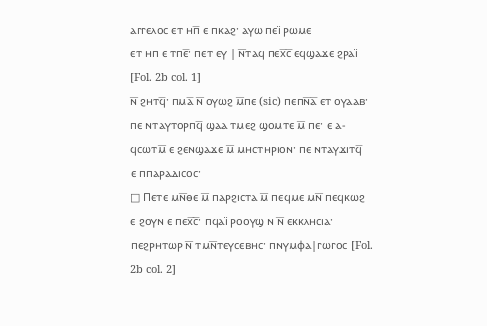ⲁⲅⲅⲉⲗⲟⲥ ⲉⲧ ⲏⲡ̅ ⲉ ⲡⲕⲁϩ· ⲁⲩⲱ ⲡⲉⲓ̈ ⲣⲱⲙⲉ
ⲉⲧ ⲏⲡ ⲉ ⲧⲡⲉ̅· ⲡⲉⲧ ⲉⲩ | ⲛ̅ⲧⲁϥ ⲡⲉⲭ̅ⲥ̅ ⲉϥϣⲁϫⲉ ϩⲣⲁⲓ̈ [Fol. 2b col. 1]
ⲛ̅ ϩⲏⲧϥ̅· ⲡⲙⲁ̅ ⲛ̅ ⲟⲩⲱϩ ⲙ̅ⲡⲉ (sic) ⲡⲉⲡⲛ̅ⲁ̅ ⲉⲧ ⲟⲩⲁⲁⲃ·
ⲡⲉ ⲛⲧⲁⲩⲧⲟⲣⲡϥ̅ ϣⲁⲁ ⲧⲙⲉϩ ϣⲟⲙⲧⲉ ⲙ̅ ⲡⲉ· ⲉ ⲁ‐
ϥⲥⲱⲧⲙ̅ ⲉ ϩⲉⲛϣⲁϫⲉ ⲙ̅ ⲙⲏⲥⲧⲏⲣⲓⲟⲛ· ⲡⲉ ⲛⲧⲁⲩϫⲓⲧϥ̅
ⲉ ⲡⲡⲁⲣⲁⲇⲓⲥⲟⲥ·
□ Ⲡⲉⲧⲉ ⲙⲛ̅ⲑⲉ ⲙ̅ ⲡⲁⲣϩⲓⲥⲧⲁ ⲙ̅ ⲡⲉϥⲙⲉ ⲙⲛ̅ ⲡⲉϥⲕⲱϩ
ⲉ ϩⲟⲩⲛ ⲉ ⲡⲉⲭ̅ⲥ̅· ⲡϥⲁⲓ̈ ⲣⲟⲟⲩϣ ⲛ ⲛ̅ ⲉⲕⲕⲗⲏⲥⲓⲁ·
ⲡⲉϩⲣⲏⲧⲱⲣ ⲛ̅ ⲧⲙⲛ̅ⲧⲉⲩⲥⲉⲃⲏⲥ· ⲡⲛⲩⲙⲫⲁ|ⲅⲱⲅⲟⲥ [Fol. 2b col. 2]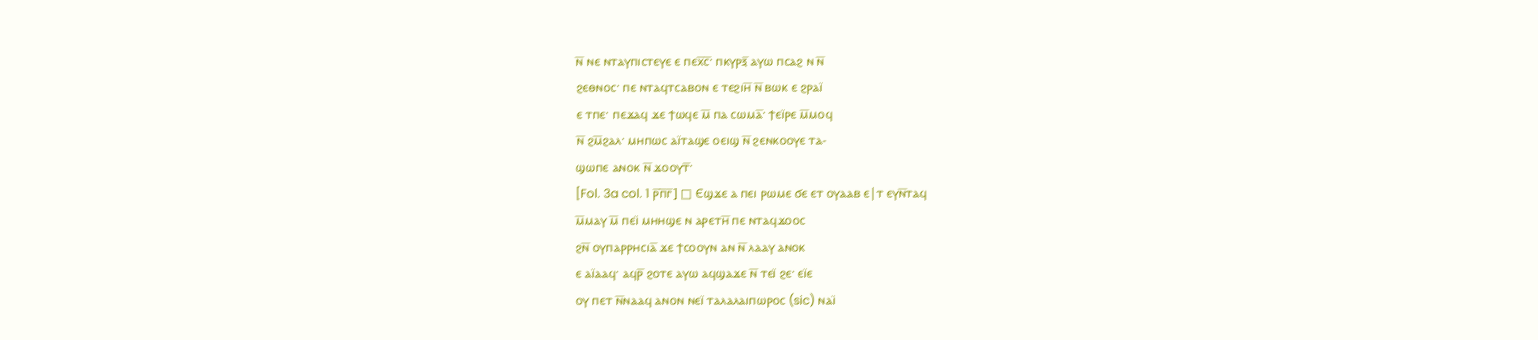ⲛ̅ ⲛⲉ ⲛⲧⲁⲩⲡⲓⲥⲧⲉⲩⲉ ⲉ ⲡⲉⲭ̅ⲥ̅· ⲡⲕⲩⲣⲝ̅ ⲁⲩⲱ ⲡⲥⲁϩ ⲛ ⲛ̅
ϩⲉⲑⲛⲟⲥ· ⲡⲉ ⲛⲧⲁϥⲧⲥⲁⲃⲟⲛ ⲉ ⲧⲉϩⲓⲏ̅ ⲛ̅ ⲃⲱⲕ ⲉ ϩⲣⲁⲓ̈
ⲉ ⲧⲡⲉ· ⲡⲉϫⲁϥ ϫⲉ ϯⲱϥⲉ ⲙ̅ ⲡⲁ ⲥⲱⲙⲁ̅· ϯⲉⲓ̈ⲣⲉ ⲙ̅ⲙⲟϥ
ⲛ̅ ϩⲙ̅ϩⲁⲗ· ⲙⲏⲡⲱⲥ ⲁⲓ̈ⲧⲁϣⲉ ⲟⲉⲓϣ ⲛ̅ ϩⲉⲛⲕⲟⲟⲩⲉ ⲧⲁ‐
ϣⲱⲡⲉ ⲁⲛⲟⲕ ⲛ̅ ϫⲟⲟⲩⲧ̅·
[Fol. 3a col. 1 ⲣ̅ⲡ̅ⲅ̅] □ Ⲉϣϫⲉ ⲁ ⲡⲉⲓ ⲣⲱⲙⲉ ϭⲉ ⲉⲧ ⲟⲩⲁⲁⲃ ⲉ|ⲧ ⲉⲩⲛ̅ⲧⲁϥ
ⲙ̅ⲙⲁⲩ ⲙ̅ ⲡⲉⲓ̈ ⲙⲏⲏϣⲉ ⲛ ⲁⲣⲉⲧⲏ̅ ⲡⲉ ⲛⲧⲁϥϫⲟⲟⲥ
ϩⲛ̅ ⲟⲩⲡⲁⲣⲣⲏⲥⲓⲁ̅ ϫⲉ ϯⲥⲟⲟⲩⲛ ⲁⲛ ⲛ̅ ⲗⲁⲁⲩ ⲁⲛⲟⲕ
ⲉ ⲁⲓ̈ⲁⲁϥ· ⲁϥⲣ̅ ϩⲟⲧⲉ ⲁⲩⲱ ⲁϥϣⲁϫⲉ ⲛ̅ ⲧⲉⲓ̈ ϩⲉ· ⲉⲓ̈ⲉ
ⲟⲩ ⲡⲉⲧ ⲛ̅ⲛⲁⲁϥ ⲁⲛⲟⲛ ⲛⲉⲓ̈ ⲧⲁⲗⲁⲗⲁⲓⲡⲱⲣⲟⲥ (sic) ⲛⲁⲓ̈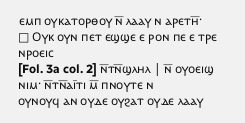ⲉⲙⲡ ⲟⲩⲕⲁⲧⲟⲣⲑⲟⲩ ⲛ̅ ⲗⲁⲁⲩ ⲛ ⲁⲣⲉⲧⲏ̅·
□ Ⲟⲩⲕ ⲟⲩⲛ ⲡⲉⲧ ⲉϣϣⲉ ⲉ ⲣⲟⲛ ⲡⲉ ⲉ ⲧⲣⲉ ⲛⲣⲟⲉⲓⲥ
[Fol. 3a col. 2] ⲛ̅ⲧⲛ̅ϣⲗⲏⲗ | ⲛ̅ ⲟⲩⲟⲉⲓϣ ⲛⲓⲙ· ⲛ̅ⲧⲛ̅ⲁⲓ̅ⲧⲓ ⲙ̅ ⲡⲛⲟⲩⲧⲉ ⲛ
ⲟⲩⲛⲟⲩϥ ⲁⲛ ⲟⲩⲇⲉ ⲟⲩϩⲁⲧ ⲟⲩⲇⲉ ⲗⲁⲁⲩ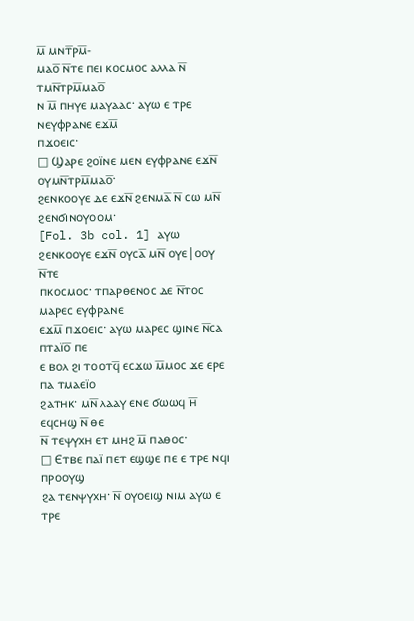ⲙ̅ ⲙⲛⲧ̅ⲣⲙ̅‐
ⲙⲁⲟ̅ ⲛ̅ⲧⲉ ⲡⲉⲓ ⲕⲟⲥⲙⲟⲥ ⲁⲗⲗⲁ ⲛ̅ ⲧⲙⲛ̅ⲧⲣⲙ̅ⲙⲁⲟ̅
ⲛ ⲙ̅ ⲡⲏⲩⲉ ⲙⲁⲩⲁⲁⲥ· ⲁⲩⲱ ⲉ ⲧⲣⲉ ⲛⲉⲩⲫⲣⲁⲛⲉ ⲉϫⲙ̅
ⲡϫⲟⲉⲓⲥ·
□ Ϣⲁⲣⲉ ϩⲟⲓ̈ⲛⲉ ⲙⲉⲛ ⲉⲩⲫⲣⲁⲛⲉ ⲉϫⲛ̅ ⲟⲩⲙⲛ̅ⲧⲣⲙ̅ⲙⲁⲟ̅·
ϩⲉⲛⲕⲟⲟⲩⲉ ⲇⲉ ⲉϫⲛ̅ ϩⲉⲛⲙⲁ̅ ⲛ̅ ⲥⲱ ⲙⲛ̅ ϩⲉⲛϭⲓⲛⲟⲩⲟⲟⲙ·
[Fol. 3b col. 1] ⲁⲩⲱ ϩⲉⲛⲕⲟⲟⲩⲉ ⲉϫⲛ̅ ⲟⲩⲥⲁ̅ ⲙⲛ̅ ⲟⲩⲉ|ⲟⲟⲩ ⲛ̅ⲧⲉ
ⲡⲕⲟⲥⲙⲟⲥ· ⲧⲡⲁⲣⲑⲉⲛⲟⲥ ⲇⲉ ⲛ̅ⲧⲟⲥ ⲙⲁⲣⲉⲥ ⲉⲩⲫⲣⲁⲛⲉ
ⲉϫⲙ̅ ⲡϫⲟⲉⲓⲥ· ⲁⲩⲱ ⲙⲁⲣⲉⲥ ϣⲓⲛⲉ ⲛ̅ⲥⲁ ⲡⲧⲁⲓ̈ⲟ̅ ⲡⲉ
ⲉ ⲃⲟⲗ ϩⲓ ⲧⲟⲟⲧϥ̅ ⲉⲥϫⲱ ⲙ̅ⲙⲟⲥ ϫⲉ ⲉⲣⲉ ⲡⲁ ⲧⲙⲁⲉⲓ̈ⲟ
ϩⲁⲧⲏⲕ· ⲙⲛ̅ ⲗⲁⲁⲩ ⲉⲛⲉ ϭⲱⲱϥ ⲏ̅ ⲉϥⲥⲏϣ ⲛ̅ ⲑⲉ
ⲛ̅ ⲧⲉⲯⲩⲭⲏ ⲉⲧ ⲙⲏϩ ⲙ̅ ⲡⲁⲑⲟⲥ·
□ Ⲉⲧⲃⲉ ⲡⲁⲓ̈ ⲡⲉⲧ ⲉϣϣⲉ ⲡⲉ ⲉ ⲧⲣⲉ ⲛϥⲓ ⲡⲣⲟⲟⲩϣ
ϩⲁ ⲧⲉⲛⲯⲩⲭⲏ· ⲛ̅ ⲟⲩⲟⲉⲓϣ ⲛⲓⲙ ⲁⲩⲱ ⲉ ⲧⲣⲉ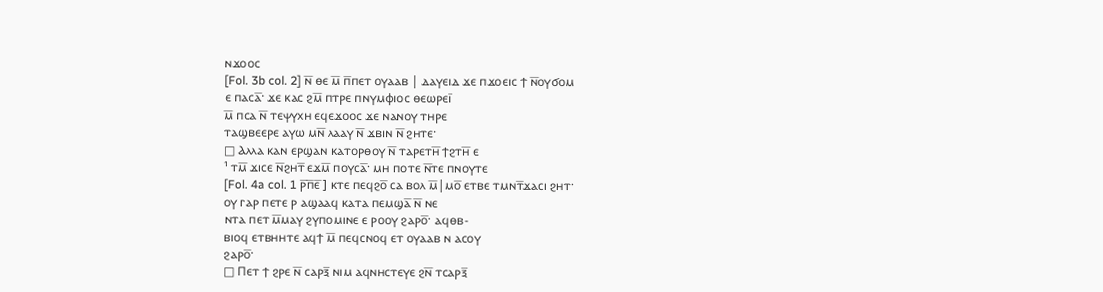ⲛϫⲟⲟⲥ
[Fol. 3b col. 2] ⲛ̅ ⲑⲉ ⲙ̅ ⲡ̅ⲡⲉⲧ ⲟⲩⲁⲁⲃ | ⲇⲁⲩⲉⲓⲇ ϫⲉ ⲡϫⲟⲉⲓⲥ ϯ ⲛ̅ⲟⲩϭⲟⲙ
ⲉ ⲡⲁⲥⲁ̅· ϫⲉ ⲕⲁⲥ ϩⲙ̅ ⲡⲧⲣⲉ ⲡⲛⲩⲙⲫⲓⲟⲥ ⲑⲉⲱⲣⲉⲓ̅
ⲙ̅ ⲡⲥⲁ ⲛ̅ ⲧⲉⲯⲩⲭⲏ ⲉϥⲉϫⲟⲟⲥ ϫⲉ ⲛⲁⲛⲟⲩ ⲧⲏⲣⲉ
ⲧⲁϣⲃⲉⲉⲣⲉ ⲁⲩⲱ ⲙⲛ̅ ⲗⲁⲁⲩ ⲛ̅ ϫⲃⲓⲛ ⲛ̅ ϩⲏⲧⲉ·
□ Ⲁⲗⲗⲁ ⲕⲁⲛ ⲉⲣϣⲁⲛ ⲕⲁⲧⲟⲣⲑⲟⲩ ⲛ̅ ⲧⲁⲣⲉⲧⲏ̅ ϯϩⲧⲏ̅ ⲉ
¹ ⲧⲙ̅ ϫⲓⲥⲉ ⲛ̅ϩⲏⲧ̅ ⲉϫⲙ̅ ⲡⲟⲩⲥⲁ̅· ⲙⲏ ⲡⲟⲧⲉ ⲛ̅ⲧⲉ ⲡⲛⲟⲩⲧⲉ
[Fol. 4a col. 1 ⲣ̅ⲡ̅ⲉ̅] ⲕⲧⲉ ⲡⲉϥϩⲟ̅ ⲥⲁ ⲃⲟⲗ ⲙ̅|ⲙⲟ̅ ⲉⲧⲃⲉ ⲧⲙⲛⲧ̅ϫⲁⲥⲓ ϩⲏⲧ·
ⲟⲩ ⲅⲁⲣ ⲡⲉⲧⲉ ⲣ ⲁϣⲁⲁϥ ⲕⲁⲧⲁ ⲡⲉⲙϣⲁ̅ ⲛ̅ ⲛⲉ
ⲛⲧⲁ ⲡⲉⲧ ⲙ̅ⲙⲁⲩ ϩⲩⲡⲟⲙⲓⲛⲉ ⲉ ⲣⲟⲟⲩ ϩⲁⲣⲟ̅· ⲁϥⲑⲃ‐
ⲃⲓⲟϥ ⲉⲧⲃⲏⲏⲧⲉ ⲁϥϯ ⲙ̅ ⲡⲉϥⲥⲛⲟϥ ⲉⲧ ⲟⲩⲁⲁⲃ ⲛ ⲁⲥⲟⲩ
ϩⲁⲣⲟ̅·
□ Ⲡⲉⲧ ϯ ϩⲣⲉ ⲛ̅ ⲥⲁⲣⲝ̅ ⲛⲓⲙ ⲁϥⲛⲏⲥⲧⲉⲩⲉ ϩⲛ̅ ⲧⲥⲁⲣⲝ̅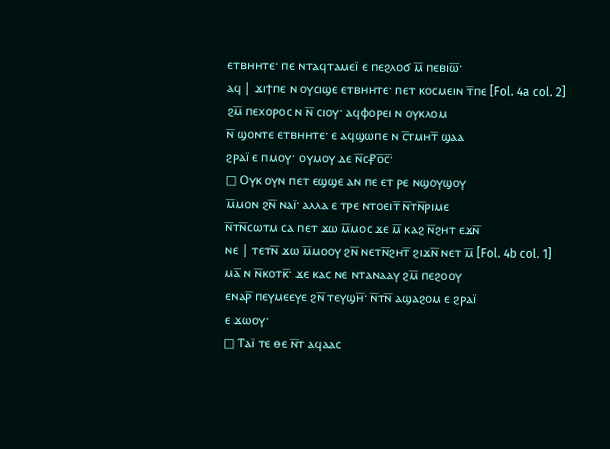ⲉⲧⲃⲏⲏⲧⲉ· ⲡⲉ ⲛⲧⲁϥⲧⲁⲙⲉⲓ̈ ⲉ ⲡⲉϩⲗⲟϭ ⲙ̅ ⲡⲉⲃⲓⲱ̅·
ⲁϥ | ϫⲓϯⲡⲉ ⲛ ⲟⲩⲥⲓϣⲉ ⲉⲧⲃⲏⲏⲧⲉ· ⲡⲉⲧ ⲕⲟⲥⲙⲉⲓⲛ ⲧ̅ⲡⲉ [Fol. 4a col. 2]
ϩⲙ̅ ⲡⲉⲭⲟⲣⲟⲥ ⲛ ⲛ̅ ⲥⲓⲟⲩ· ⲁϥⲫⲟⲣⲉⲓ ⲛ ⲟⲩⲕⲗⲟⲙ
ⲛ̅ ϣⲟⲛⲧⲉ ⲉⲧⲃⲏⲏⲧⲉ· ⲉ ⲁϥϣⲱⲡⲉ ⲛ ⲥ̅ⲧⲙⲏⲧ̅ ϣⲁⲁ
ϩⲣⲁⲓ̈ ⲉ ⲡⲙⲟⲩ· ⲟⲩⲙⲟⲩ ⲇⲉ ⲛ̅ⲥ⳨ⲟ̅ⲥ̅·
□ Ⲟⲩⲕ ⲟⲩⲛ ⲡⲉⲧ ⲉϣϣⲉ ⲁⲛ ⲡⲉ ⲉⲧ ⲣⲉ ⲛϣⲟⲩϣⲟⲩ
ⲙ̅ⲙⲟⲛ ϩⲛ̅ ⲛⲁⲓ̈· ⲁⲗⲗⲁ ⲉ ⲧⲣⲉ ⲛⲧⲟⲉⲓⲧ̅ ⲛ̅ⲧⲛ̅ⲣⲓⲙⲉ
ⲛ̅ⲧⲛ̅ⲥⲱⲧⲙ ⲥⲁ ⲡⲉⲧ ϫⲱ ⲙ̅ⲙⲟⲥ ϫⲉ ⲙ̅ ⲕⲁϩ ⲛ̅ϩⲏⲧ ⲉϫⲛ̅
ⲛⲉ | ⲧⲉⲧⲛ̅ ϫⲱ ⲙ̅ⲙⲟⲟⲩ ϩⲛ̅ ⲛⲉⲧⲛ̅ϩⲏⲧ̅ ϩⲓϫⲛ̅ ⲛⲉⲧ ⲙ̅ [Fol. 4b col. 1]
ⲙⲁ̅ ⲛ ⲛ̅ⲕⲟⲧⲕ̅· ϫⲉ ⲕⲁⲥ ⲛⲉ ⲛⲧⲁⲛⲁⲁⲩ ϩⲙ̅ ⲡⲉϩⲟⲟⲩ
ⲉⲛⲁⲣ̅ ⲡⲉⲩⲙⲉⲉⲩⲉ ϩⲛ̅ ⲧⲉⲩϣⲏ̅· ⲛ̅ⲧⲛ̅ ⲁϣⲁϩⲟⲙ ⲉ ϩⲣⲁⲓ̈
ⲉ ϫⲱⲟⲩ·
□ Ⲧⲁⲓ̈ ⲧⲉ ⲑⲉ ⲛ̅ⲧ ⲁϥⲁⲁⲥ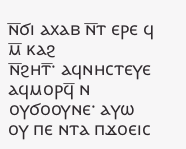ⲛ̅ϭⲓ ⲁⲭⲁⲃ ⲛ̅ⲧ ⲉⲣⲉ ϥ ⲙ̅ ⲕⲁϩ
ⲛ̅ϩⲏⲧ̅· ⲁϥⲛⲏⲥⲧⲉⲩⲉ ⲁϥⲙⲟⲣϥ̅ ⲛ ⲟⲩϭⲟⲟⲩⲛⲉ· ⲁⲩⲱ
ⲟⲩ ⲡⲉ ⲛⲧⲁ ⲡϫⲟⲉⲓⲥ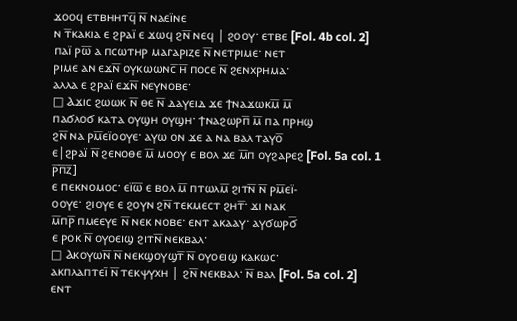ϫⲟⲟϥ ⲉⲧⲃⲏⲏⲧϥ̅ ⲛ̅ ⲛⲁⲉⲓ̈ⲛⲉ
ⲛ ⲧ̅ⲕⲁⲕⲓⲁ ⲉ ϩⲣⲁⲓ̈ ⲉ ϫⲱϥ ϩⲛ̅ ⲛⲉϥ | ϩⲟⲟⲩ· ⲉⲧⲃⲉ [Fol. 4b col. 2]
ⲡⲁⲓ̈ ⲣⲱ̅ ⲁ ⲡⲥⲱⲧⲏⲣ ⲙⲁⲅⲁⲣⲓⲍⲉ ⲛ̅ ⲛⲉⲧⲣⲓⲙⲉ· ⲛⲉⲧ
ⲣⲓⲙⲉ ⲁⲛ ⲉϫⲛ̅ ⲟⲩⲕⲱⲱⲛⲥ̅ ⲏ̅ ⲡⲟⲥⲉ ⲛ̅ ϩⲉⲛⲭⲣⲏⲙⲁ·
ⲁⲗⲗⲁ ⲉ ϩⲣⲁⲓ̈ ⲉϫⲛ̅ ⲛⲉⲩⲛⲟⲃⲉ·
□ Ⲁϫⲓⲥ ϩⲱⲱⲕ ⲛ̅ ⲑⲉ ⲛ̅ ⲇⲁⲩⲉⲓⲇ ϫⲉ ϯⲛⲁϫⲱⲕⲙ̅ ⲙ̅
ⲡⲁϭⲗⲟϭ ⲕⲁⲧⲁ ⲟⲩϣⲏ ⲟⲩϣⲏ· ϯⲛⲁϩⲱⲣⲡ̅ ⲙ̅ ⲡⲁ ⲡⲣⲏϣ
ϩⲛ̅ ⲛⲁ ⲣⲙ̅ⲉⲓ̈ⲟⲟⲩⲉ· ⲁⲩⲱ ⲟⲛ ϫⲉ ⲁ ⲛⲁ ⲃⲁⲗ ⲧⲁⲩⲟ̅
ⲉ|ϩⲣⲁⲓ̈ ⲛ̅ ϩⲉⲛⲟⲑⲉ ⲙ̅ ⲙⲟⲟⲩ ⲉ ⲃⲟⲗ ϫⲉ ⲙ̅ⲡ ⲟⲩϩⲁⲣⲉϩ [Fol. 5a col. 1 ⲣ̅ⲡ̅ⲍ̅]
ⲉ ⲡⲉⲕⲛⲟⲙⲟⲥ· ⲉⲓ̈ⲱ̅ ⲉ ⲃⲟⲗ ⲙ̅ ⲡⲧⲱⲗⲙ̅ ϩⲓⲧⲛ̅ ⲛ̅ ⲣⲙ̅ⲉⲓ̈‐
ⲟⲟⲩⲉ· ϩⲓⲟⲩⲉ ⲉ ϩⲟⲩⲛ ϩⲛ̅ ⲧⲉⲕⲙⲉⲥⲧ ϩⲏⲧ̅· ϫⲓ ⲛⲁⲕ
ⲙ̅ⲡⲣ̅ ⲡⲙⲉⲉⲩⲉ ⲛ̅ ⲛⲉⲕ ⲛⲟⲃⲉ· ⲉⲛⲧ ⲁⲕⲁⲁⲩ· ⲁⲩϭⲱⲣϭ̅
ⲉ ⲣⲟⲕ ⲛ̅ ⲟⲩⲟⲉⲓϣ ϩⲓⲧⲛ̅ ⲛⲉⲕⲃⲁⲗ·
□ Ⲁⲕⲟⲩⲱⲛ̅ ⲛ̅ ⲛⲉⲕϣⲟⲩϣⲧ̅ ⲛ̅ ⲟⲩⲟⲉⲓϣ ⲕⲁⲕⲱⲥ·
ⲁⲕⲡⲗⲁⲡⲧⲉⲓ̅ ⲛ̅ ⲧⲉⲕⲯⲩⲭⲏ | ϩⲛ̅ ⲛⲉⲕⲃⲁⲗ· ⲛ̅ ⲃⲁⲗ [Fol. 5a col. 2]
ⲉⲛⲧ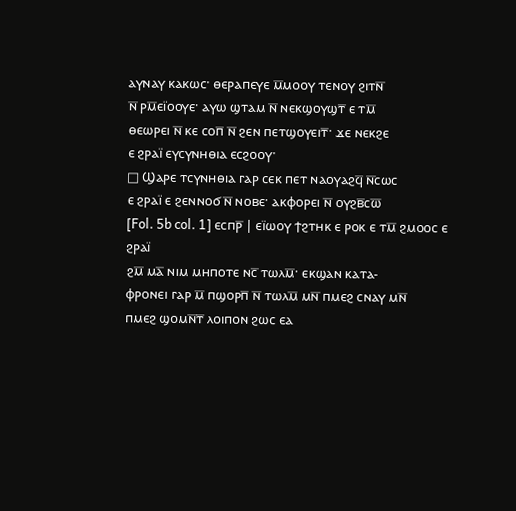ⲁⲩⲛⲁⲩ ⲕⲁⲕⲱⲥ· ⲑⲉⲣⲁⲡⲉⲩⲉ ⲙ̅ⲙⲟⲟⲩ ⲧⲉⲛⲟⲩ ϩⲓⲧⲛ̅
ⲛ̅ ⲣⲙ̅ⲉⲓ̈ⲟⲟⲩⲉ· ⲁⲩⲱ ϣⲧⲁⲙ ⲛ̅ ⲛⲉⲕϣⲟⲩϣⲧ̅ ⲉ ⲧⲙ̅
ⲑⲉⲱⲣⲉⲓ ⲛ̅ ⲕⲉ ⲥⲟⲡ̅ ⲛ̅ ϩⲉⲛ ⲡⲉⲧϣⲟⲩⲉⲓⲧ̅· ϫⲉ ⲛⲉⲕϩⲉ
ⲉ ϩⲣⲁⲓ̈ ⲉⲩⲥⲩⲛⲏⲑⲓⲁ ⲉⲥϩⲟⲟⲩ·
□ Ϣⲁⲣⲉ ⲧⲥⲩⲛⲏⲑⲓⲁ ⲅⲁⲣ ⲥⲉⲕ ⲡⲉⲧ ⲛⲁⲟⲩⲁϩϥ̅ ⲛ̅ⲥⲱⲥ
ⲉ ϩⲣⲁⲓ̈ ⲉ ϩⲉⲛⲛⲟϭ ⲛ̅ ⲛⲟⲃⲉ· ⲁⲕⲫⲟⲣⲉⲓ ⲛ̅ ⲟⲩϩⲃ̅ⲥⲱ̅
[Fol. 5b col. 1] ⲉⲥⲡⲣ̅ | ⲉⲓ̈ⲱⲟⲩ ϯϩⲧⲏⲕ ⲉ ⲣⲟⲕ ⲉ ⲧⲙ̅ ϩⲙⲟⲟⲥ ⲉ ϩⲣⲁⲓ̈
ϩⲙ̅ ⲙⲁ̅ ⲛⲓⲙ ⲙⲏⲡⲟⲧⲉ ⲛⲥ̅ ⲧⲱⲗⲙ̅· ⲉⲕϣⲁⲛ ⲕⲁⲧⲁ‐
ⲫⲣⲟⲛⲉⲓ ⲅⲁⲣ ⲙ̅ ⲡϣⲟⲣⲡ̅ ⲛ̅ ⲧⲱⲗⲙ̅ ⲙⲛ̅ ⲡⲙⲉϩ ⲥⲛⲁⲩ ⲙⲛ̅
ⲡⲙⲉϩ ϣⲟⲙⲛ̅ⲧ̅ ⲗⲟⲓⲡⲟⲛ ϩⲱⲥ ⲉⲁ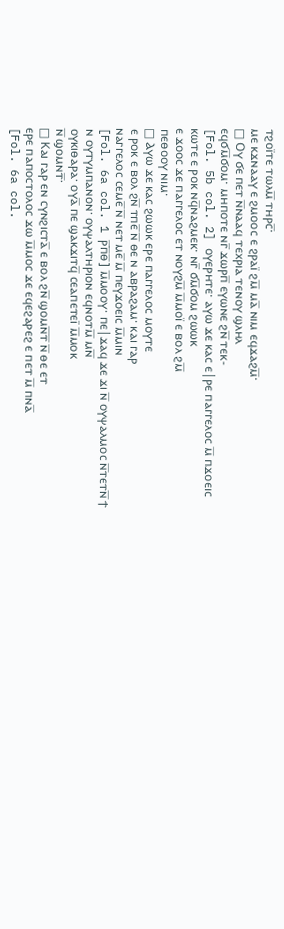ⲧϩⲟⲓ̈ⲧⲉ ⲧⲱⲗⲙ̅ ⲧⲏⲣⲥ̅·
ⲙⲉ ⲕϫⲛⲁⲁⲩ ⲉ ϩⲙⲟⲟⲥ ⲉ ϩⲣⲁⲓ̈ ϩⲙ̅ ⲙⲁ̅ ⲛⲓⲙ ⲉϥϫⲁϩⲙ̅·
□ Ⲟⲩ ϭⲉ ⲡⲉⲧ ⲛ̅ⲛⲁⲁϥ ⲧⲉⲭⲣⲓⲁ ⲧⲉⲛⲟⲩ ϣⲗⲏⲗ
ⲉϥϭⲙ̅ϭⲟⲙ· ⲙⲏⲡⲟⲧⲉ ⲛⲅ̅ ϫⲱⲣⲡ̅ ⲉⲩⲱⲛⲉ ϩⲛ̅ ⲧⲉⲕ‐
[Fol. 5b col. 2] ⲟⲩⲉⲣⲏⲧⲉ· ⲁⲩⲱ ϫⲉ ⲕⲁⲥ ⲉ|ⲣⲉ ⲡⲁⲅⲅⲉⲗⲟⲥ ⲙ̅ ⲡϫⲟⲉⲓⲥ
ⲕⲱⲧⲉ ⲉ ⲣⲟⲕ ⲛϥ̅ⲛⲁϩⲙⲉⲕ· ⲛⲅ̅ ϭⲙ̅ϭⲟⲙ ϩⲱⲱⲕ
ⲉ ϫⲟⲟⲥ ϫⲉ ⲡⲁⲅⲅⲉⲗⲟⲥ ⲉⲧ ⲛⲟⲩϩⲙ̅ ⲙ̅ⲙⲟⲓ̈ ⲉ ⲃⲟⲗ ϩⲙ̅
ⲡⲉⲑⲟⲟⲩ ⲛⲓⲙ·
□ Ⲁⲩⲱ ϫⲉ ⲕⲁⲥ ϩⲱⲱⲕ ⲉⲣⲉ ⲡⲁⲅⲅⲉⲗⲟⲥ ⲙⲟⲩⲧⲉ
ⲉ ⲣⲟⲕ ⲉ ⲃⲟⲗ ϩⲛ̅ ⲧⲡⲉ̅ ⲛ̅ ⲑⲉ ⲛ ⲁⲃⲣⲁϩⲁⲙ· ⲕⲁⲓ ⲅⲁⲣ
ⲛⲁⲅⲅⲉⲗⲟⲥ ⲥⲉⲙⲉ̅ ⲛ̅ ⲛⲉⲧ ⲙⲉ̅ ⲙ̅ ⲡⲉⲩϫⲟⲉⲓⲥ ⲙ̅ⲙⲓⲛ
[Fol. 6a col. 1 ⲣ̅ⲡ̅ⲑ̅] ⲙ̅ⲙⲟⲟⲩ· ⲡⲉ|ϫⲁϥ ϫⲉ ϫⲓ ⲛ̅ ⲟⲩⲯⲁⲗⲙⲟⲥ ⲛ̅ⲧⲉⲧⲛ̅ ϯ
ⲛ ⲟⲩⲧⲩⲙⲡⲁⲛⲟⲛ· ⲟⲩⲯⲁⲗⲧⲏⲣⲓⲟⲛ ⲉϥⲛⲟⲧⲙ̅ ⲙⲛ̅
ⲟⲩⲕⲓⲑⲁⲣⲁ· ⲟⲩⲁ̅ ⲡⲉ ϣⲁⲕϫⲓⲧϥ̅ ⲥⲉⲁⲡⲉⲧⲉⲓ̅ ⲙ̅ⲙⲟⲕ
ⲛ̅ ϣⲟⲙⲛⲧ̅·
□ Ⲕⲁⲓ ⲅⲁⲣ ⲉⲛ ⲥⲩⲛϩⲓⲥⲧⲁ̅ ⲉ ⲃⲟⲗ ϩⲛ̅ ϣⲟⲙⲛ̅ⲧ̅ ⲛ̅ ⲑⲉ ⲉⲧ
ⲉⲣⲉ ⲡⲁⲡⲟⲥⲧⲟⲗⲟⲥ ϫⲱ ⲙ̅ⲙⲟⲥ ϫⲉ ⲉϥⲉϩⲁⲣⲉϩ ⲉ ⲡⲉⲧ ⲙ̅ ⲡⲛⲁ̅
[Fol. 6a col.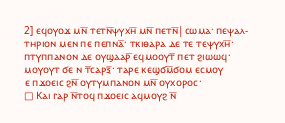2] ⲉϥⲟⲩⲟϫ ⲙⲛ̅ ⲧⲉⲧⲛ̅ⲯⲩⲭⲏ̅ ⲙⲛ̅ ⲡⲉⲧⲛ̅|ⲥⲱⲙⲁ· ⲡⲉⲯⲁⲗ‐
ⲧⲏⲣⲓⲟⲛ ⲙⲉⲛ ⲡⲉ ⲡⲉⲡⲛⲁ̅· ⲧⲕⲓⲑⲁⲣⲁ ⲇⲉ ⲧⲉ ⲧⲉⲯⲩⲭⲏ̅·
ⲡⲧⲩⲡⲡⲁⲛⲟⲛ ⲇⲉ ⲟⲩϣⲁⲁⲣ̅ ⲉϥⲙⲟⲟⲩⲧ̅ ⲡⲉⲧ ϩⲓⲱⲱϥ·
ⲙⲟⲩⲟⲩⲧ ϭⲉ ⲛ ⲧ̅ⲥⲁⲣⲝ̅· ⲧⲁⲣⲉ ⲕⲉϣϭⲙ̅ϭⲟⲙ ⲉⲥⲙⲟⲩ
ⲉ ⲡϫⲟⲉⲓⲥ ϩⲛ̅ ⲟⲩⲧⲩⲙⲡⲁⲛⲟⲛ ⲙⲛ̅ ⲟⲩⲭⲟⲣⲟⲥ·
□ Ⲕⲁⲓ ⲅⲁⲣ ⲛ̅ⲧⲟϥ ⲡϫⲟⲉⲓⲥ ⲁϥⲙⲟⲩϩ ⲛ̅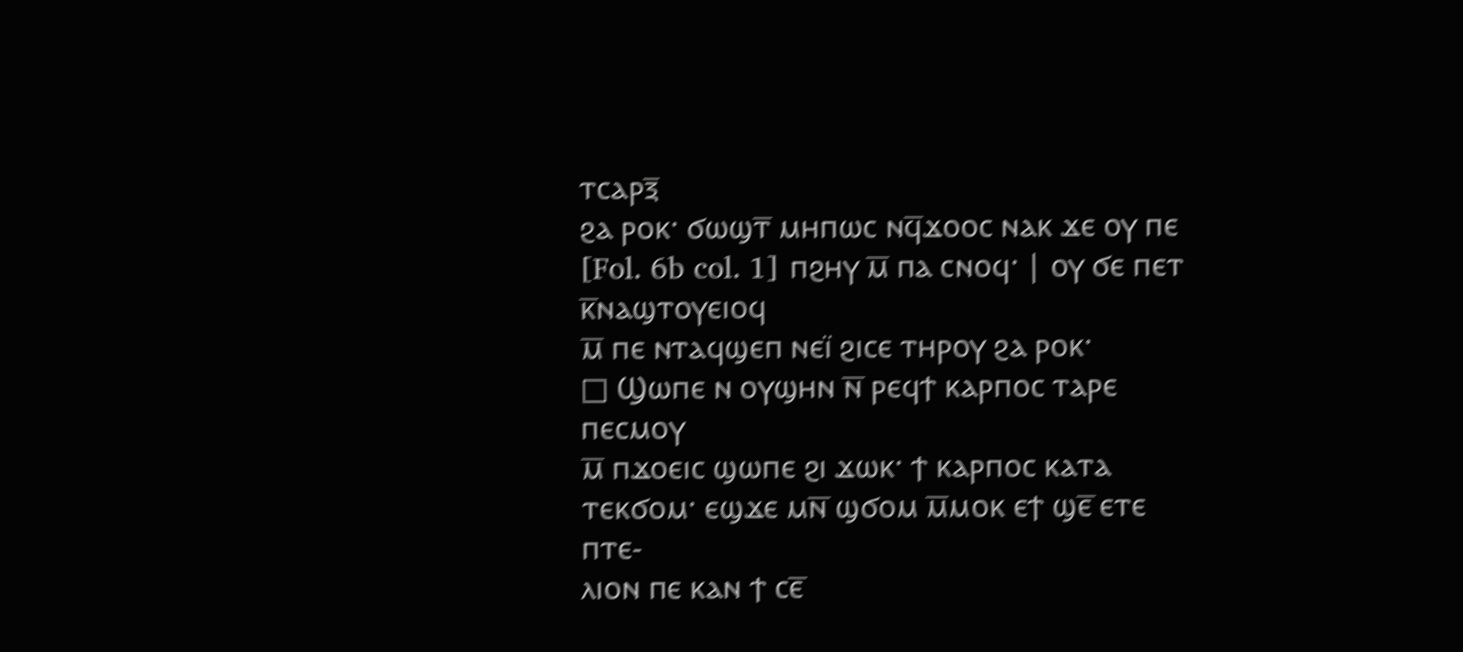ⲧⲥⲁⲣⲝ̅
ϩⲁ ⲣⲟⲕ· ϭⲱϣⲧ̅ ⲙⲏⲡⲱⲥ ⲛϥ̅ϫⲟⲟⲥ ⲛⲁⲕ ϫⲉ ⲟⲩ ⲡⲉ
[Fol. 6b col. 1] ⲡϩⲏⲩ ⲙ̅ ⲡⲁ ⲥⲛⲟϥ· | ⲟⲩ ϭⲉ ⲡⲉⲧ ⲕ̅ⲛⲁϣⲧⲟⲩⲉⲓⲟϥ
ⲙ̅ ⲡⲉ ⲛⲧⲁϥϣⲉⲡ ⲛⲉⲓ̈ ϩⲓⲥⲉ ⲧⲏⲣⲟⲩ ϩⲁ ⲣⲟⲕ·
□ Ϣⲱⲡⲉ ⲛ ⲟⲩϣⲏⲛ ⲛ̅ ⲣⲉϥϯ ⲕⲁⲣⲡⲟⲥ ⲧⲁⲣⲉ ⲡⲉⲥⲙⲟⲩ
ⲙ̅ ⲡϫⲟⲉⲓⲥ ϣⲱⲡⲉ ϩⲓ ϫⲱⲕ· ϯ ⲕⲁⲣⲡⲟⲥ ⲕⲁⲧⲁ
ⲧⲉⲕϭⲟⲙ· ⲉϣϫⲉ ⲙⲛ̅ ϣϭⲟⲙ ⲙ̅ⲙⲟⲕ ⲉϯ ϣⲉ̅ ⲉⲧⲉ ⲡⲧⲉ‐
ⲗⲓⲟⲛ ⲡⲉ ⲕⲁⲛ ϯ ⲥⲉ̅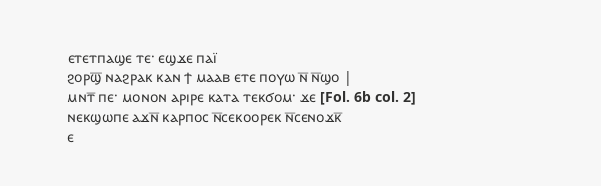ⲉⲧⲉⲧⲡⲁϣⲉ ⲧⲉ· ⲉϣϫⲉ ⲡⲁⲓ̈
ϩⲟⲣϣ̅ ⲛⲁϩⲣⲁⲕ ⲕⲁⲛ ϯ ⲙⲁⲁⲃ ⲉⲧⲉ ⲡⲟⲩⲱ ⲛ̅ ⲛ̅ϣⲟ |
ⲙⲛⲧ̅ ⲡⲉ· ⲙⲟⲛⲟⲛ ⲁⲣⲓⲣⲉ ⲕⲁⲧⲁ ⲧⲉⲕϭⲟⲙ· ϫⲉ [Fol. 6b col. 2]
ⲛⲉⲕϣⲱⲡⲉ ⲁϫⲛ̅ ⲕⲁⲣⲡⲟⲥ ⲛ̅ⲥⲉⲕⲟⲟⲣⲉⲕ ⲛ̅ⲥⲉⲛⲟϫⲕ̅
ⲉ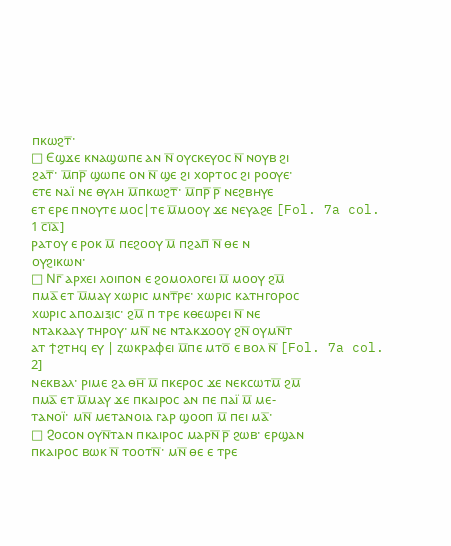ⲡⲕⲱϩⲧ̅·
□ Ⲉϣϫⲉ ⲕⲛⲁϣⲱⲡⲉ ⲁⲛ ⲛ̅ ⲟⲩⲥⲕⲉⲩⲟⲥ ⲛ̅ ⲛⲟⲩⲃ ϩⲓ
ϩⲁⲧ̅· ⲙ̅ⲡⲣ̅ ϣⲱⲡⲉ ⲟⲛ ⲛ̅ ϣⲉ ϩⲓ ⲭⲟⲣⲧⲟⲥ ϩⲓ ⲣⲟⲟⲩⲉ·
ⲉⲧⲉ ⲛⲁⲓ̈ ⲛⲉ ⲑⲩⲗⲏ ⲙ̅ⲡⲕⲱϩⲧ̅· ⲙ̅ⲡⲣ̅ ⲣ̅ ⲛⲉϩⲃⲏⲩⲉ
ⲉⲧ ⲉⲣⲉ ⲡⲛⲟⲩⲧⲉ ⲙⲟⲥ|ⲧⲉ ⲙ̅ⲙⲟⲟⲩ ϫⲉ ⲛⲉⲩⲁϩⲉ [Fol. 7a col. 1 ⲥ̅ⲓ̅ⲁ̅]
ⲣⲁⲧⲟⲩ ⲉ ⲣⲟⲕ ⲙ̅ ⲡⲉϩⲟⲟⲩ ⲙ̅ ⲡϩⲁⲡ̅ ⲛ̅ ⲑⲉ ⲛ
ⲟⲩϩⲓⲕⲱⲛ·
□ Ⲛⲅ̅ ⲁⲣⲭⲉⲓ ⲗⲟⲓⲡⲟⲛ ⲉ ϩⲟⲙⲟⲗⲟⲅⲉⲓ ⲙ̅ ⲙⲟⲟⲩ ϩⲙ̅
ⲡⲙⲁ̅ ⲉⲧ ⲙ̅ⲙⲁⲩ ⲭⲱⲣⲓⲥ ⲙⲛⲧ̅ⲣⲉ· ⲭⲱⲣⲓⲥ ⲕⲁⲧⲏⲅⲟⲣⲟⲥ
ⲭⲱⲣⲓⲥ ⲁⲡⲟⲇⲓⲝⲓⲥ· ϩⲙ̅ ⲡ ⲧⲣⲉ ⲕⲑⲉⲱⲣⲉⲓ ⲛ̅ ⲛⲉ
ⲛⲧⲁⲕⲁⲁⲩ ⲧⲏⲣⲟⲩ· ⲙⲛ̅ ⲛⲉ ⲛⲧⲁⲕϫⲟⲟⲩ ϩⲛ̅ ⲟⲩⲙⲛ̅ⲧ
ⲁⲧ ϯϩⲧⲏϥ ⲉⲩ | ⲍⲱⲕⲣⲁⲫⲉⲓ ⲙ̅ⲡⲉ ⲙⲧⲟ̅ ⲉ ⲃⲟⲗ ⲛ̅ [Fol. 7a col. 2]
ⲛⲉⲕⲃⲁⲗ· ⲣⲓⲙⲉ ϩⲁ ⲑⲏ̅ ⲙ̅ ⲡⲕⲉⲣⲟⲥ ϫⲉ ⲛⲉⲕⲥⲱⲧⲙ̅ ϩⲙ̅
ⲡⲙⲁ̅ ⲉⲧ ⲙ̅ⲙⲁⲩ ϫⲉ ⲡⲕⲁⲓⲣⲟⲥ ⲁⲛ ⲡⲉ ⲡⲁⲓ̈ ⲙ̅ ⲙⲉ‐
ⲧⲁⲛⲟⲓ̈· ⲙⲛ̅ ⲙⲉⲧⲁⲛⲟⲓⲁ ⲅⲁⲣ ϣⲟⲟⲡ ⲙ̅ ⲡⲉⲓ ⲙⲁ̅·
□ Ϩⲟⲥⲟⲛ ⲟⲩⲛ̅ⲧⲁⲛ ⲡⲕⲁⲓⲣⲟⲥ ⲙⲁⲣⲛ̅ ⲣ̅ ϩⲱⲃ· ⲉⲣϣⲁⲛ
ⲡⲕⲁⲓⲣⲟⲥ ⲃⲱⲕ ⲛ̅ ⲧⲟⲟⲧⲛ̅· ⲙⲛ̅ ⲑⲉ ⲉ ⲧⲣⲉ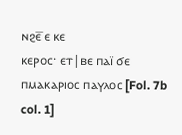ⲛϩⲉ̅ ⲉ ⲕⲉ
ⲕⲉⲣⲟⲥ· ⲉⲧ|ⲃⲉ ⲡⲁⲓ̈ ϭⲉ ⲡⲙⲁⲕⲁⲣⲓⲟⲥ ⲡⲁⲩⲗⲟⲥ [Fol. 7b col. 1]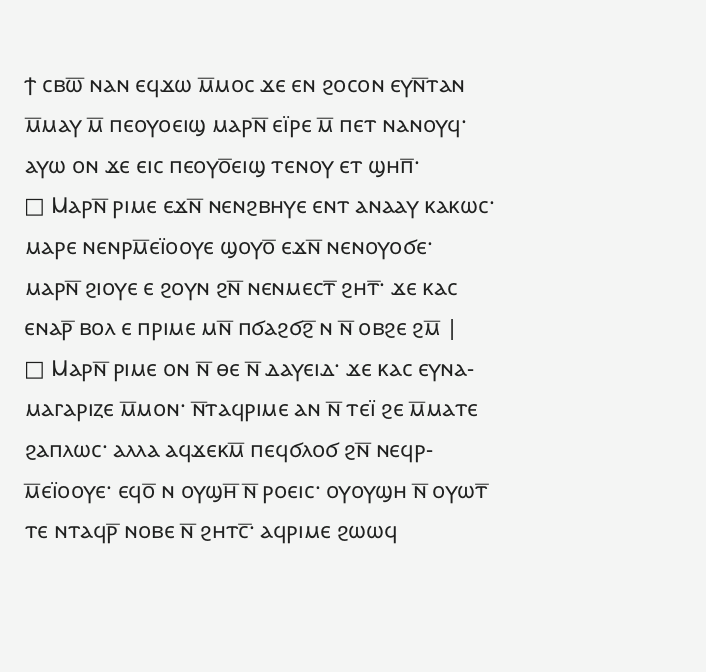ϯ ⲥⲃⲱ̅ ⲛⲁⲛ ⲉϥϫⲱ ⲙ̅ⲙⲟⲥ ϫⲉ ⲉⲛ ϩⲟⲥⲟⲛ ⲉⲩⲛ̅ⲧⲁⲛ
ⲙ̅ⲙⲁⲩ ⲙ̅ ⲡⲉⲟⲩⲟⲉⲓϣ ⲙⲁⲣⲛ̅ ⲉⲓ̈ⲣⲉ ⲙ̅ ⲡⲉⲧ ⲛⲁⲛⲟⲩϥ·
ⲁⲩⲱ ⲟⲛ ϫⲉ ⲉⲓⲥ ⲡⲉⲟⲩⲟ̅ⲉⲓϣ ⲧⲉⲛⲟⲩ ⲉⲧ ϣⲏⲡ̅·
□ Ⲙⲁⲣⲛ̅ ⲣⲓⲙⲉ ⲉϫⲛ̅ ⲛⲉⲛϩⲃⲏⲩⲉ ⲉⲛⲧ ⲁⲛⲁⲁⲩ ⲕⲁⲕⲱⲥ·
ⲙⲁⲣⲉ ⲛⲉⲛⲣⲙ̅ⲉⲓ̈ⲟⲟⲩⲉ ϣⲟⲩⲟ̅ ⲉϫⲛ̅ ⲛⲉⲛⲟⲩⲟϭⲉ·
ⲙⲁⲣⲛ̅ ϩⲓⲟⲩⲉ ⲉ ϩⲟⲩⲛ ϩⲛ̅ ⲛⲉⲛⲙⲉⲥⲧ̅ ϩⲏⲧ̅· ϫⲉ ⲕⲁⲥ
ⲉⲛⲁⲣ̅ ⲃⲟⲗ ⲉ ⲡⲣⲓⲙⲉ ⲙⲛ̅ ⲡϭⲁϩϭϩ̅ ⲛ ⲛ̅ ⲟⲃϩⲉ ϩⲙ̅ |
□ Ⲙⲁⲣⲛ̅ ⲣⲓⲙⲉ ⲟⲛ ⲛ̅ ⲑⲉ ⲛ̅ ⲇⲁⲩⲉⲓⲇ· ϫⲉ ⲕⲁⲥ ⲉⲩⲛⲁ‐
ⲙⲁⲅⲁⲣⲓⲍⲉ ⲙ̅ⲙⲟⲛ· ⲛ̅ⲧⲁϥⲣⲓⲙⲉ ⲁⲛ ⲛ̅ ⲧⲉⲓ̈ ϩⲉ ⲙ̅ⲙⲁⲧⲉ
ϩⲁⲡⲗⲱⲥ· ⲁⲗⲗⲁ ⲁϥϫⲉⲕⲙ̅ ⲡⲉϥϭⲗⲟϭ ϩⲛ̅ ⲛⲉϥⲣ‐
ⲙ̅ⲉⲓ̈ⲟⲟⲩⲉ· ⲉϥⲟ̅ ⲛ ⲟⲩϣⲏ̅ ⲛ̅ ⲣⲟⲉⲓⲥ· ⲟⲩⲟⲩϣⲏ ⲛ̅ ⲟⲩⲱⲧ̅
ⲧⲉ ⲛⲧⲁϥⲣ̅ ⲛⲟⲃⲉ ⲛ̅ ϩⲏⲧⲥ̅· ⲁϥⲣⲓⲙⲉ ϩⲱⲱϥ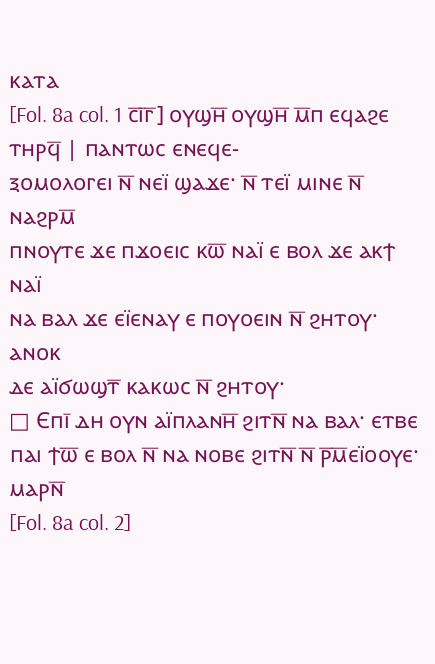ⲕⲁⲧⲁ
[Fol. 8a col. 1 ⲥ̅ⲓ̅ⲅ̅] ⲟⲩϣⲏ̅ ⲟⲩϣⲏ̅ ⲙ̅ⲡ ⲉϥⲁϩⲉ ⲧⲏⲣϥ̅ | ⲡⲁⲛⲧⲱⲥ ⲉⲛⲉϥⲉ‐
ⲝⲟⲙⲟⲗⲟⲅⲉⲓ ⲛ̅ ⲛⲉⲓ̈ ϣⲁϫⲉ· ⲛ̅ ⲧⲉⲓ̈ ⲙⲓⲛⲉ ⲛ̅ ⲛⲁϩⲣⲙ̅
ⲡⲛⲟⲩⲧⲉ ϫⲉ ⲡϫⲟⲉⲓⲥ ⲕⲱ̅ ⲛⲁⲓ̈ ⲉ ⲃⲟⲗ ϫⲉ ⲁⲕϯ ⲛⲁⲓ̈
ⲛⲁ ⲃⲁⲗ ϫⲉ ⲉⲓ̈ⲉⲛⲁⲩ ⲉ ⲡⲟⲩⲟⲉⲓⲛ ⲛ̅ ϩⲏⲧⲟⲩ· ⲁⲛⲟⲕ
ⲇⲉ ⲁⲓ̈ϭⲱϣⲧ̅ ⲕⲁⲕⲱⲥ ⲛ̅ ϩⲏⲧⲟⲩ·
□ Ⲉⲡⲓ̅ ⲇⲏ ⲟⲩⲛ ⲁⲓ̈ⲡⲗⲁⲛⲏ̅ ϩⲓⲧⲛ̅ ⲛⲁ ⲃⲁⲗ· ⲉⲧⲃⲉ
ⲡⲁⲓ ϯⲱ̅ ⲉ ⲃⲟⲗ ⲛ̅ ⲛⲁ ⲛⲟⲃⲉ ϩⲓⲧⲛ̅ ⲛ̅ ⲣ̅ⲙ̅ⲉⲓ̈ⲟⲟⲩⲉ· ⲙⲁⲣⲛ̅
[Fol. 8a col. 2]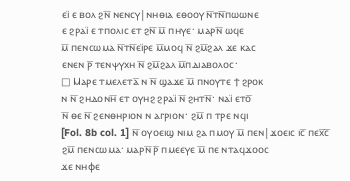ⲉⲓ̈ ⲉ ⲃⲟⲗ ϩⲛ̅ ⲛⲉⲛⲥⲩ|ⲛⲏⲑⲓⲁ ⲉⲑⲟⲟⲩ ⲛ̅ⲧⲛ̅ⲡⲱⲱⲛⲉ
ⲉ ϩⲣⲁⲓ̈ ⲉ ⲧⲡⲟⲗⲓⲥ ⲉⲧ ϩⲛ̅ ⲙ̅ ⲡⲏⲩⲉ· ⲙⲁⲣⲛ̅ ⲱϥⲉ
ⲙ̅ ⲡⲉⲛⲥⲱⲙⲁ ⲛ̅ⲧⲛ̅ⲉⲓ̈ⲣⲉ ⲙ̅ⲙⲟϥ ⲛ̅ ϩⲙ̅ϩⲁⲗ ϫⲉ ⲕⲁⲥ
ⲉⲛⲉⲛ ⲣ̅ ⲧⲉⲛⲯⲩⲭⲏ ⲛ̅ ϩⲙ̅ϩⲁⲗ ⲙ̅ⲡⲇⲓⲁⲃⲟⲗⲟⲥ·
□ Ⲙⲁⲣⲉ ⲧⲙⲉⲗⲉⲧⲁ̅ ⲛ ⲛ̅ ϣⲁϫⲉ ⲙ̅ ⲡⲛⲟⲩⲧⲉ ϯ ϩⲣⲟⲕ
ⲛ ⲛ̅ ϩⲏⲇⲟⲛⲏ̅ ⲉⲧ ⲟⲩⲏϩ ϩⲣⲁⲓ̈ ⲛ̅ ϩⲏⲧⲛ̅· ⲛⲁⲓ̈ ⲉⲧⲟ̅
ⲛ̅ ⲑⲉ ⲛ̅ ϩⲉⲛⲑⲏⲣⲓⲟⲛ ⲛ ⲁⲅⲣⲓⲟⲛ· ϩⲙ̅ ⲡ ⲧⲣⲉ ⲛϥⲓ
[Fol. 8b col. 1] ⲛ̅ ⲟⲩⲟⲉⲓϣ ⲛⲓⲙ ϩⲁ ⲡⲙⲟⲩ ⲙ̅ ⲡⲉⲛ|ϫⲟⲉⲓⲥ ⲓⲥ̅ ⲡⲉⲭ̅ⲥ̅
ϩⲙ̅ ⲡⲉⲛⲥⲱⲙⲁ· ⲙⲁⲣⲛ̅ ⲣ̅ ⲡⲙⲉⲉⲩⲉ ⲙ̅ ⲡⲉ ⲛⲧⲁϥϫⲟⲟⲥ
ϫⲉ ⲛⲏⲫⲉ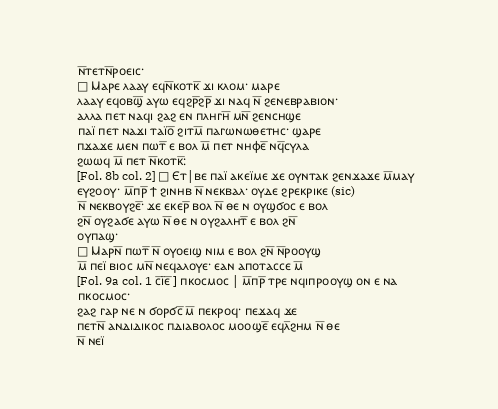ⲛ̅ⲧⲉⲧⲛ̅ⲣⲟⲉⲓⲥ·
□ Ⲙⲁⲣⲉ ⲗⲁⲁⲩ ⲉϥⲛ̅ⲕⲟⲧⲕ̅ ϫⲓ ⲕⲗⲟⲙ· ⲙⲁⲣⲉ
ⲗⲁⲁⲩ ⲉϥⲟⲃϣ̅ ⲁⲩⲱ ⲉϥϩⲣ̅ϩⲣ̅ ϫⲓ ⲛⲁϥ ⲛ̅ ϩⲉⲛⲉⲃⲣⲁⲃⲓⲟⲛ·
ⲁⲗⲗⲁ ⲡⲉⲧ ⲛⲁϥⲓ ϩⲁϩ ⲉⲛ ⲡⲗⲏⲅⲏ̅ ⲙⲛ̅ ϩⲉⲛⲥⲏϣⲉ
ⲡⲁⲓ̈ ⲡⲉⲧ ⲛⲁϫⲓ ⲧⲁⲓ̈ⲟ̅ ϩⲓⲧⲙ̅ ⲡⲁⲅⲱⲛⲱⲑⲉⲧⲏⲥ· ϣⲁⲣⲉ
ⲡϫⲁϫⲉ ⲙⲉⲛ ⲡⲱⲧ̅ ⲉ ⲃⲟⲗ ⲙ̅ ⲡⲉⲧ ⲛⲏⲫⲉ̅ ⲛϥ̅ⲥⲩⲗⲁ
ϩⲱⲱϥ ⲙ̅ ⲡⲉⲧ ⲛ̅ⲕⲟⲧⲕ̅:
[Fol. 8b col. 2] □ Ⲉⲧ|ⲃⲉ ⲡⲁⲓ̈ ⲁⲕⲉⲓ̈ⲙⲉ ϫⲉ ⲟⲩⲛⲧⲁⲕ ϩⲉⲛϫⲁϫⲉ ⲙ̅ⲙⲁⲩ
ⲉⲩϩⲟⲟⲩ· ⲙ̅ⲡⲣ̅ ϯ ϩⲓⲛⲏⲃ ⲛ̅ ⲛⲉⲕⲃⲁⲗ· ⲟⲩⲇⲉ ϩⲣⲉⲕⲣⲓⲕⲉ (sic)
ⲛ̅ ⲛⲉⲕⲃⲟⲩϩⲉ̅· ϫⲉ ⲉⲕⲉⲣ̅ ⲃⲟⲗ ⲛ̅ ⲑⲉ ⲛ ⲟⲩϣϭⲟⲥ ⲉ ⲃⲟⲗ
ϩⲛ̅ ⲟⲩϩⲁϭⲉ ⲁⲩⲱ ⲛ̅ ⲑⲉ ⲛ ⲟⲩϩⲁⲗⲏⲧ̅ ⲉ ⲃⲟⲗ ϩⲛ̅
ⲟⲩⲡⲁϣ·
□ Ⲙⲁⲣⲛ̅ ⲡⲱⲧ̅ ⲛ̅ ⲟⲩⲟⲉⲓϣ ⲛⲓⲙ ⲉ ⲃⲟⲗ ϩⲛ̅ ⲛ̅ⲣⲟⲟⲩϣ
ⲙ̅ ⲡⲉⲓ̈ ⲃⲓⲟⲥ ⲙⲛ̅ ⲛⲉϥⲁⲗⲟⲩⲉ· ⲉⲁⲛ ⲁⲡⲟⲧⲁⲥⲥⲉ ⲙ̅
[Fol. 9a col. 1 ⲥ̅ⲓ̅ⲉ̅] ⲡⲕⲟⲥⲙⲟⲥ | ⲙ̅ⲡⲣ̅ ⲧⲣⲉ ⲛϥⲓⲡⲣⲟⲟⲩϣ ⲟⲛ ⲉ ⲛⲁ ⲡⲕⲟⲥⲙⲟⲥ·
ϩⲁϩ ⲅⲁⲣ ⲛⲉ ⲛ ϭⲟⲣϭⲥ̅ ⲙ̅ ⲡⲉⲕⲣⲟϥ· ⲡⲉϫⲁϥ ϫⲉ
ⲡⲉⲧⲛ̅ ⲁⲛⲇⲓⲇⲓⲕⲟⲥ ⲡⲇⲓⲁⲃⲟⲗⲟⲥ ⲙⲟⲟϣⲉ̅ ⲉϥⲗ̅ϩⲏⲙ ⲛ̅ ⲑⲉ
ⲛ̅ ⲛⲉⲓ̈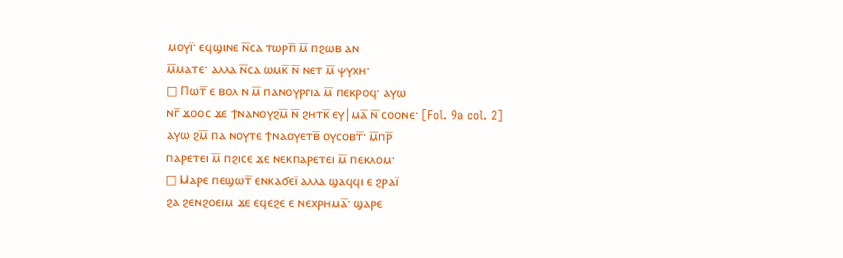ⲙⲟⲩⲓ̈· ⲉϥϣⲓⲛⲉ ⲛ̅ⲥⲁ ⲧⲱⲣⲡ̅ ⲙ̅ ⲡϩⲱⲃ ⲁⲛ
ⲙ̅ⲙⲁⲧⲉ· ⲁⲗⲗⲁ ⲛ̅ⲥⲁ ⲱⲙⲕ̅ ⲛ̅ ⲛⲉⲧ ⲙ̅ ⲯⲩⲭⲏ·
□ Ⲡⲱⲧ̅ ⲉ ⲃⲟⲗ ⲛ ⲙ̅ ⲡⲁⲛⲟⲩⲣⲅⲓⲁ ⲙ̅ ⲡⲉⲕⲣⲟϥ· ⲁⲩⲱ
ⲛⲅ̅ ϫⲟⲟⲥ ϫⲉ ϯⲛⲁⲛⲟⲩϩⲙ̅ ⲛ̅ ϩⲏⲧⲕ̅ ⲉⲩ|ⲙⲁ̅ ⲛ̅ ⲥⲟⲟⲛⲉ· [Fol. 9a col. 2]
ⲁⲩⲱ ϩⲙ̅ ⲡⲁ ⲛⲟⲩⲧⲉ ϯⲛⲁⲟⲩⲉⲧⲃ̅ ⲟⲩⲥⲟⲃⲧ̅· ⲙ̅ⲡⲣ̅
ⲡⲁⲣⲉⲧⲉⲓ ⲙ̅ ⲡϩⲓⲥⲉ ϫⲉ ⲛⲉⲕⲡⲁⲣⲉⲧⲉⲓ ⲙ̅ ⲡⲉⲕⲗⲟⲙ·
□ Ⲙⲁⲣⲉ ⲡⲉϣⲱⲧ̅ ⲉⲛⲕⲁϭⲉⲓ̈ ⲁⲗⲗⲁ ϣⲁϥϥⲓ ⲉ ϩⲣⲁⲓ̈
ϩⲁ ϩⲉⲛϩⲟⲉⲓⲙ ϫⲉ ⲉϥⲉϩⲉ ⲉ ⲛⲉⲭⲣⲏⲙⲁ̅· ϣⲁⲣⲉ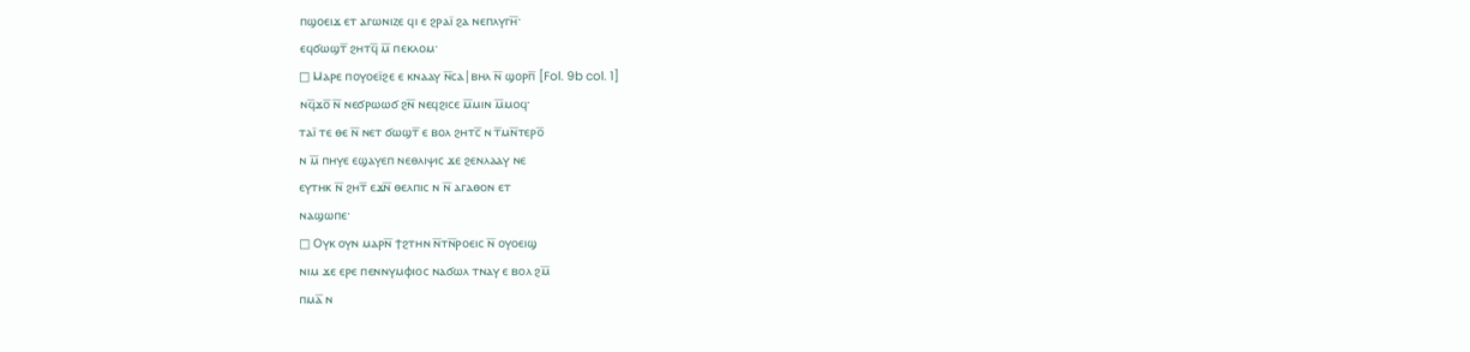ⲡϣⲟⲉⲓϫ ⲉⲧ ⲁⲅⲱⲛⲓⲍⲉ ϥⲓ ⲉ ϩⲣⲁⲓ̈ ϩⲁ ⲛⲉⲡⲗⲩⲅⲏ̅·
ⲉϥϭⲱϣⲧ̅ ϩⲏⲧϥ̅ ⲙ̅ ⲡⲉⲕⲗⲟⲙ·
□ Ⲙⲁⲣⲉ ⲡⲟⲩⲟⲉⲓ̈ϩⲉ ⲉ ⲕⲛⲁⲁⲩ ⲛ̅ⲥⲁ|ⲃⲏⲗ ⲛ̅ ϣⲟⲣⲡ̅ [Fol. 9b col. 1]
ⲛϥ̅ϫⲟ̅ ⲛ̅ ⲛⲉϭⲣⲱⲱϭ ϩⲛ̅ ⲛⲉϥϩⲓⲥⲉ ⲙ̅ⲙⲓⲛ ⲙ̅ⲙⲟϥ·
ⲧⲁⲓ̈ ⲧⲉ ⲑⲉ ⲛ̅ ⲛⲉⲧ ϭⲱϣⲧ̅ ⲉ ⲃⲟⲗ ϩⲏⲧⲥ̅ ⲛ ⲧ̅ⲙⲛ̅ⲧⲉⲣⲟ̅
ⲛ ⲙ̅ ⲡⲏⲩⲉ ⲉϣⲁⲩⲉⲡ ⲛⲉⲑⲗⲓⲯⲓⲥ ϫⲉ ϩⲉⲛⲗⲁⲁⲩ ⲛⲉ
ⲉⲩⲧⲏⲕ ⲛ̅ ϩⲏⲧ̅ ⲉϫⲛ̅ ⲑⲉⲗⲡⲓⲥ ⲛ ⲛ̅ ⲁⲅⲁⲑⲟⲛ ⲉⲧ
ⲛⲁϣⲱⲡⲉ·
□ Ⲟⲩⲕ ⲟⲩⲛ ⲙⲁⲣⲛ̅ ϯϩⲧⲏⲛ ⲛ̅ⲧⲛ̅ⲣⲟⲉⲓⲥ ⲛ̅ ⲟⲩⲟⲉⲓϣ
ⲛⲓⲙ ϫⲉ ⲉⲣⲉ ⲡⲉⲛⲛⲩⲙⲫⲓⲟⲥ ⲛⲁϭⲱⲗ ⲧⲛⲁⲩ ⲉ ⲃⲟⲗ ϩⲙ̅
ⲡⲙⲁ̅ ⲛ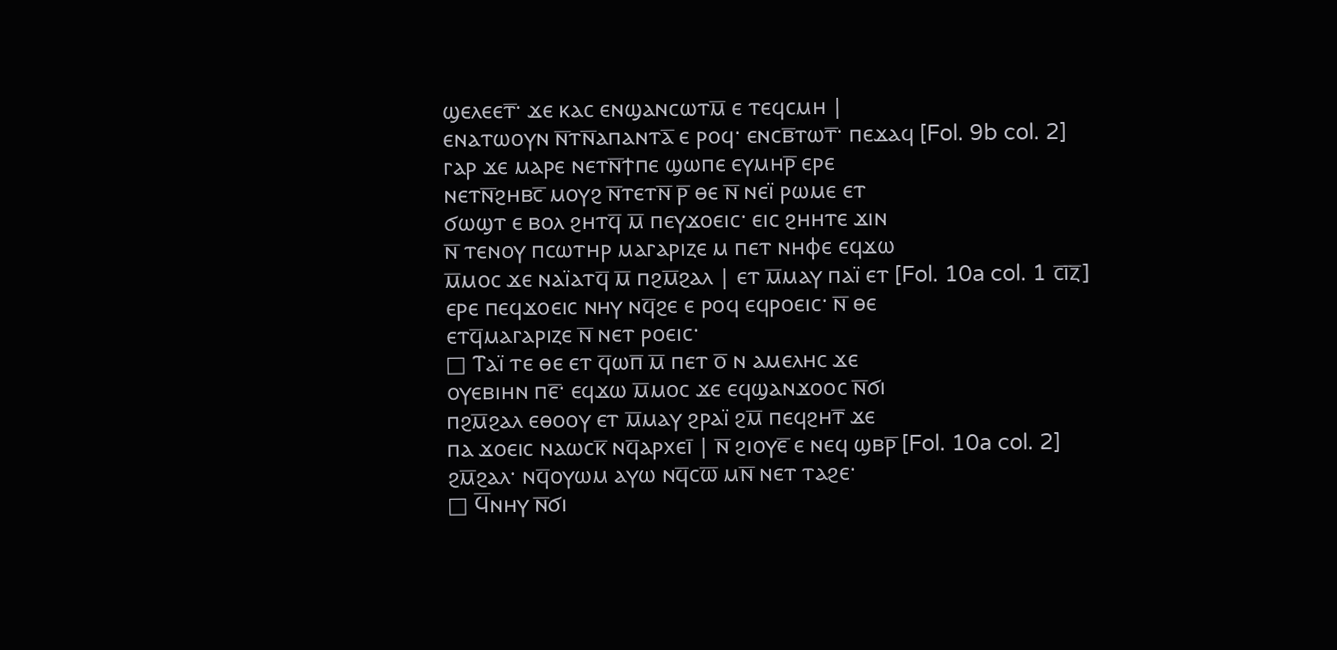ϣⲉⲗⲉⲉⲧ̅· ϫⲉ ⲕⲁⲥ ⲉⲛϣⲁⲛⲥⲱⲧⲙ̅ ⲉ ⲧⲉϥⲥⲙⲏ |
ⲉⲛⲁⲧⲱⲟⲩⲛ ⲛ̅ⲧⲛ̅ⲁⲡⲁⲛⲧⲁ̅ ⲉ ⲣⲟϥ· ⲉⲛⲥⲃ̅ⲧⲱⲧ̅· ⲡⲉϫⲁϥ [Fol. 9b col. 2]
ⲅⲁⲣ ϫⲉ ⲙⲁⲣⲉ ⲛⲉⲧⲛ̅ϯⲡⲉ ϣⲱⲡⲉ ⲉⲩⲙⲏⲣ̅ ⲉⲣⲉ
ⲛⲉⲧⲛ̅ϩⲏⲃⲥ̅ ⲙⲟⲩϩ ⲛ̅ⲧⲉⲧⲛ̅ ⲣ̅ ⲑⲉ ⲛ̅ ⲛⲉⲓ̈ ⲣⲱⲙⲉ ⲉⲧ
ϭⲱϣⲧ ⲉ ⲃⲟⲗ ϩⲏⲧϥ̅ ⲙ̅ ⲡⲉⲩϫⲟⲉⲓⲥ· ⲉⲓⲥ ϩⲏⲏⲧⲉ ϫⲓⲛ
ⲛ̅ ⲧⲉⲛⲟⲩ ⲡⲥⲱⲧⲏⲣ ⲙⲁⲅⲁⲣⲓⲍⲉ ⲙ ⲡⲉⲧ ⲛⲏⲫⲉ ⲉϥϫⲱ
ⲙ̅ⲙⲟⲥ ϫⲉ ⲛⲁⲓ̈ⲁⲧϥ̅ ⲙ̅ ⲡϩⲙ̅ϩⲁⲗ | ⲉⲧ ⲙ̅ⲙⲁⲩ ⲡⲁⲓ̈ ⲉⲧ [Fol. 10a col. 1 ⲥ̅ⲓ̅ⲍ̅]
ⲉⲣⲉ ⲡⲉϥϫⲟⲉⲓⲥ ⲛⲏⲩ ⲛϥ̅ϩⲉ ⲉ ⲣⲟϥ ⲉϥⲣⲟⲉⲓⲥ· ⲛ̅ ⲑⲉ
ⲉⲧϥ̅ⲙⲁⲅⲁⲣⲓⲍⲉ ⲛ̅ ⲛⲉⲧ ⲣⲟⲉⲓⲥ·
□ Ⲧⲁⲓ̈ ⲧⲉ ⲑⲉ ⲉⲧ ϥ̅ⲱⲡ̅ ⲙ̅ ⲡⲉⲧ ⲟ̅ ⲛ ⲁⲙⲉⲗⲏⲥ ϫⲉ
ⲟⲩⲉⲃⲓⲏⲛ ⲡⲉ̅· ⲉϥϫⲱ ⲙ̅ⲙⲟⲥ ϫⲉ ⲉϥϣⲁⲛϫⲟⲟⲥ ⲛ̅ϭⲓ
ⲡϩⲙ̅ϩⲁⲗ ⲉⲑⲟⲟⲩ ⲉⲧ ⲙ̅ⲙⲁⲩ ϩⲣⲁⲓ̈ ϩⲙ̅ ⲡⲉϥϩⲏⲧ̅ ϫⲉ
ⲡⲁ ϫⲟⲉⲓⲥ ⲛⲁⲱⲥⲕ̅ ⲛϥ̅ⲁⲣⲭⲉⲓ̅ | ⲛ̅ ϩⲓⲟⲩⲉ̅ ⲉ ⲛⲉϥ ϣⲃⲣ̅ [Fol. 10a col. 2]
ϩⲙ̅ϩⲁⲗ· ⲛϥ̅ⲟⲩⲱⲙ ⲁⲩⲱ ⲛϥ̅ⲥⲱ̅ ⲙⲛ̅ ⲛⲉⲧ ⲧⲁϩⲉ·
□ Ϥ̅ⲛⲏⲩ ⲛ̅ϭⲓ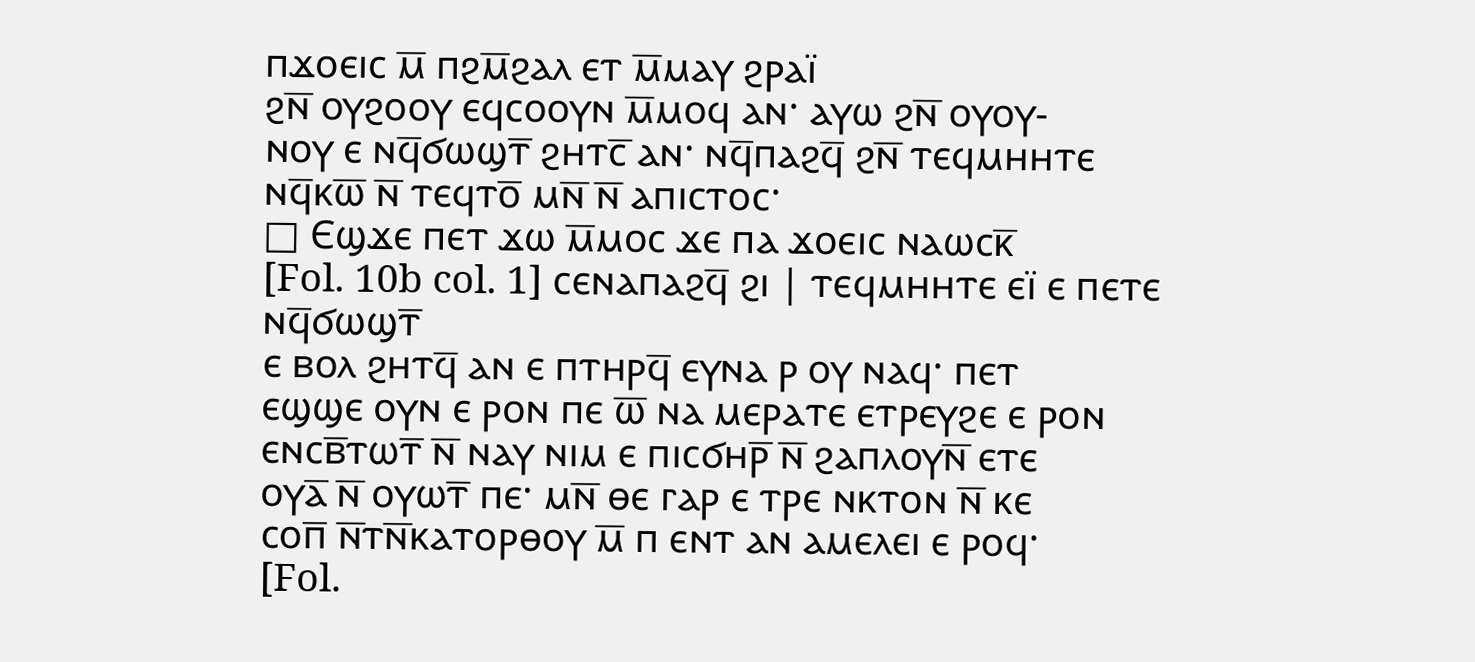ⲡϫⲟⲉⲓⲥ ⲙ̅ ⲡϩⲙ̅ϩⲁⲗ ⲉⲧ ⲙ̅ⲙⲁⲩ ϩⲣⲁⲓ̈
ϩⲛ̅ ⲟⲩϩⲟⲟⲩ ⲉϥⲥⲟⲟⲩⲛ ⲙ̅ⲙⲟϥ ⲁⲛ· ⲁⲩⲱ ϩⲛ̅ ⲟⲩⲟⲩ‐
ⲛⲟⲩ ⲉ ⲛϥ̅ϭⲱϣⲧ̅ ϩⲏⲧⲥ̅ ⲁⲛ· ⲛϥ̅ⲡⲁϩϥ̅ ϩⲛ̅ ⲧⲉϥⲙⲏⲏⲧⲉ
ⲛϥ̅ⲕⲱ̅ ⲛ̅ ⲧⲉϥⲧⲟ̅ ⲙⲛ̅ ⲛ̅ ⲁⲡⲓⲥⲧⲟⲥ·
□ Ⲉϣϫⲉ ⲡⲉⲧ ϫⲱ ⲙ̅ⲙⲟⲥ ϫⲉ ⲡⲁ ϫⲟⲉⲓⲥ ⲛⲁⲱⲥⲕ̅
[Fol. 10b col. 1] ⲥⲉⲛⲁⲡⲁϩϥ̅ ϩⲓ | ⲧⲉϥⲙⲏⲏⲧⲉ ⲉⲓ̈ ⲉ ⲡⲉⲧⲉ ⲛϥ̅ϭⲱϣⲧ̅
ⲉ ⲃⲟⲗ ϩⲏⲧϥ̅ ⲁⲛ ⲉ ⲡⲧⲏⲣϥ̅ ⲉⲩⲛⲁ ⲣ ⲟⲩ ⲛⲁϥ· ⲡⲉⲧ
ⲉϣϣⲉ ⲟⲩⲛ ⲉ ⲣⲟⲛ ⲡⲉ ⲱ̅ ⲛⲁ ⲙⲉⲣⲁⲧⲉ ⲉⲧⲣⲉⲩϩⲉ ⲉ ⲣⲟⲛ
ⲉⲛⲥⲃ̅ⲧⲱⲧ̅ ⲛ̅ ⲛⲁⲩ ⲛⲓⲙ ⲉ ⲡⲓⲥϭⲏⲣ̅ ⲛ̅ ϩⲁⲡⲗⲟⲩⲛ̅ ⲉⲧⲉ
ⲟⲩⲁ̅ ⲛ̅ ⲟⲩⲱⲧ̅ ⲡⲉ· ⲙⲛ̅ ⲑⲉ ⲅⲁⲣ ⲉ ⲧⲣⲉ ⲛⲕⲧⲟⲛ ⲛ̅ ⲕⲉ
ⲥⲟⲡ̅ ⲛ̅ⲧⲛ̅ⲕⲁⲧⲟⲣⲑⲟⲩ ⲙ̅ ⲡ ⲉⲛⲧ ⲁⲛ ⲁⲙⲉⲗⲉⲓ ⲉ ⲣⲟϥ·
[Fol.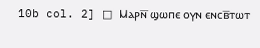10b col. 2] □ Ⲙⲁⲣⲛ̅ ϣⲱⲡⲉ ⲟⲩⲛ ⲉⲛⲥⲃ̅ⲧⲱⲧ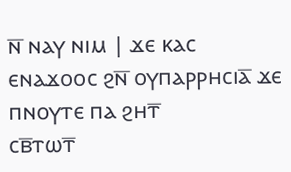ⲛ̅ ⲛⲁⲩ ⲛⲓⲙ | ϫⲉ ⲕⲁⲥ
ⲉⲛⲁϫⲟⲟⲥ ϩⲛ̅ ⲟⲩⲡⲁⲣⲣⲏⲥⲓⲁ̅ ϫⲉ ⲡⲛⲟⲩⲧⲉ ⲡⲁ ϩⲏⲧ̅
ⲥⲃ̅ⲧⲱⲧ̅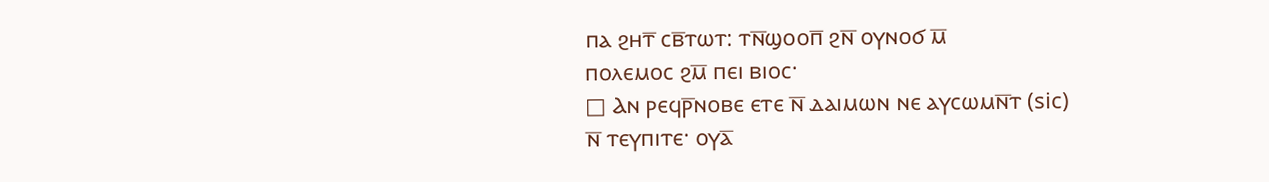ⲡⲁ ϩⲏⲧ̅ ⲥⲃ̅ⲧⲱⲧ: ⲧⲛ̅ϣⲟⲟⲡ̅ ϩⲛ̅ ⲟⲩⲛⲟϭ ⲙ̅
ⲡⲟⲗⲉⲙⲟⲥ ϩⲙ̅ ⲡⲉⲓ ⲃⲓⲟⲥ·
□ Ⲁⲛ ⲣⲉϥⲣ̅ⲛⲟⲃⲉ ⲉⲧⲉ ⲛ̅ ⲇⲁⲓⲙⲱⲛ ⲛⲉ ⲁⲩⲥⲱⲙⲛ̅ⲧ (sic)
ⲛ̅ ⲧⲉⲩⲡⲓⲧⲉ· ⲟⲩⲁ̅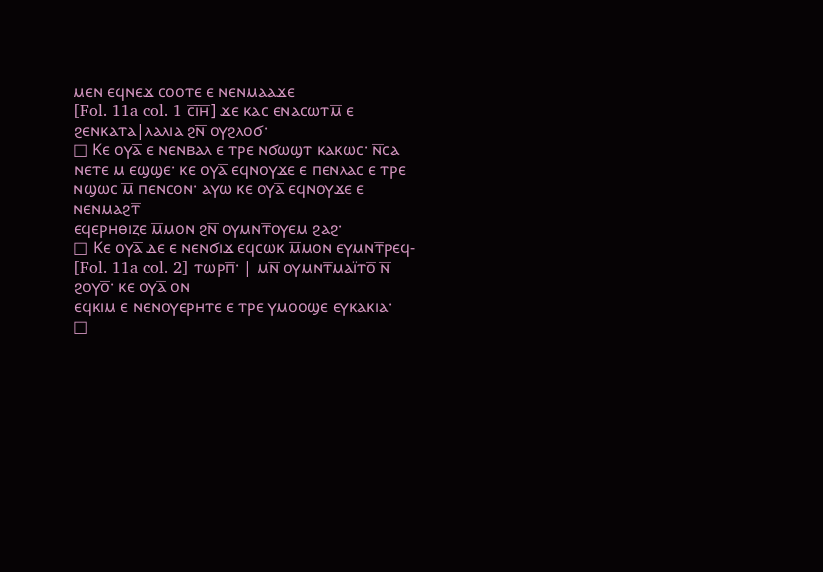ⲙⲉⲛ ⲉϥⲛⲉϫ ⲥⲟⲟⲧⲉ ⲉ ⲛⲉⲛⲙⲁⲁϫⲉ
[Fol. 11a col. 1 ⲥ̅ⲓ̅ⲏ̅] ϫⲉ ⲕⲁⲥ ⲉⲛⲁⲥⲱⲧⲙ̅ ⲉ ϩⲉⲛⲕⲁⲧⲁ|ⲗⲁⲗⲓⲁ ϩⲛ̅ ⲟⲩϩⲗⲟϭ·
□ Ⲕⲉ ⲟⲩⲁ̅ ⲉ ⲛⲉⲛⲃⲁⲗ ⲉ ⲧⲣⲉ ⲛϭⲱϣⲧ ⲕⲁⲕⲱⲥ· ⲛ̅ⲥⲁ
ⲛⲉⲧⲉ ⲙ ⲉϣϣⲉ· ⲕⲉ ⲟⲩⲁ̅ ⲉϥⲛⲟⲩϫⲉ ⲉ ⲡⲉⲛⲗⲁⲥ ⲉ ⲧⲣⲉ
ⲛϣⲱⲥ ⲙ̅ ⲡⲉⲛⲥⲟⲛ· ⲁⲩⲱ ⲕⲉ ⲟⲩⲁ̅ ⲉϥⲛⲟⲩϫⲉ ⲉ ⲛⲉⲛⲙⲁϩⲧ̅
ⲉϥⲉⲣⲏⲑⲓⲍⲉ ⲙ̅ⲙⲟⲛ ϩⲛ̅ ⲟⲩⲙⲛⲧ̅ⲟⲩⲉⲙ ϩⲁϩ·
□ Ⲕⲉ ⲟⲩⲁ̅ ⲇⲉ ⲉ ⲛⲉⲛϭⲓϫ ⲉϥⲥⲱⲕ ⲙ̅ⲙⲟⲛ ⲉⲩⲙⲛⲧ̅ⲣⲉϥ‐
[Fol. 11a col. 2] ⲧⲱⲣⲡ̅· | ⲙⲛ̅ ⲟⲩⲙⲛⲧ̅ⲙⲁⲓ̈ⲧⲟ̅ ⲛ̅ ϩⲟⲩⲟ̅· ⲕⲉ ⲟⲩⲁ̅ ⲟⲛ
ⲉϥⲕⲓⲙ ⲉ ⲛⲉⲛⲟⲩⲉⲣⲏⲧⲉ ⲉ ⲧⲣⲉ ⲩⲙⲟⲟϣⲉ ⲉⲩⲕⲁⲕⲓⲁ·
□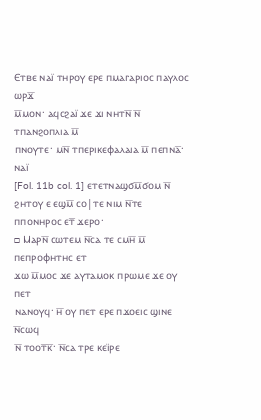Ⲉⲧⲃⲉ ⲛⲁⲓ̈ ⲧⲏⲣⲟⲩ ⲉⲣⲉ ⲡⲙⲁⲅⲁⲣⲓⲟⲥ ⲡⲁⲩⲗⲟⲥ ⲱⲣϫ̅
ⲙ̅ⲙⲟⲛ· ⲁϥⲥϩⲁⲓ̈ ϫⲉ ϫⲓ ⲛⲏⲧⲛ̅ ⲛ̅ ⲧⲡⲁⲛϩⲟⲡⲗⲓⲁ ⲙ̅
ⲡⲛⲟⲩⲧⲉ· ⲙⲛ̅ ⲧⲡⲉⲣⲓⲕⲉⲫⲁⲗⲁⲓⲁ ⲙ̅ ⲡⲉⲡⲛⲁ̅· ⲛⲁⲓ̈
[Fol. 11b col. 1] ⲉⲧⲉⲧⲛⲁϣϭⲙ̅ϭⲟⲙ ⲛ̅ ϩⲏⲧⲟⲩ ⲉ ⲉϣⲙ̅ ⲥⲟ|ⲧⲉ ⲛⲓⲙ ⲛ̅ⲧⲉ
ⲡⲡⲟⲛⲏⲣⲟⲥ ⲉⲧ̅ ϫⲉⲣⲟ·
□ Ⲙⲁⲣⲛ̅ ⲥⲱⲧⲉⲙ ⲛ̅ⲥⲁ ⲧⲉ ⲥⲙⲏ̅ ⲙ̅ ⲡⲉⲡⲣⲟⲫⲏⲧⲏⲥ ⲉⲧ
ϫⲱ ⲙ̅ⲙⲟⲥ ϫⲉ ⲁⲩⲧⲁⲙⲟⲕ ⲡⲣⲱⲙⲉ ϫⲉ ⲟⲩ ⲡⲉⲧ
ⲛⲁⲛⲟⲩϥ· ⲏ̅ ⲟⲩ ⲡⲉⲧ ⲉⲣⲉ ⲡϫⲟⲉⲓⲥ ϣⲓⲛⲉ ⲛ̅ⲥⲱϥ
ⲛ̅ ⲧⲟⲟⲧ̅ⲕ̅· ⲛ̅ⲥⲁ ⲧⲣⲉ ⲕⲉⲓ̈ⲣⲉ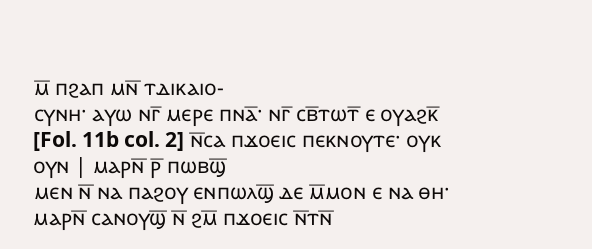ⲙ̅ ⲡϩⲁⲡ ⲙⲛ̅ ⲧⲇⲓⲕⲁⲓⲟ‐
ⲥⲩⲛⲏ· ⲁⲩⲱ ⲛⲅ̅ ⲙⲉⲣⲉ ⲡⲛⲁ̅· ⲛⲅ̅ ⲥⲃ̅ⲧⲱⲧ̅ ⲉ ⲟⲩⲁϩⲕ̅
[Fol. 11b col. 2] ⲛ̅ⲥⲁ ⲡϫⲟⲉⲓⲥ ⲡⲉⲕⲛⲟⲩⲧⲉ· ⲟⲩⲕ ⲟⲩⲛ | ⲙⲁⲣⲛ̅ ⲣ̅ ⲡⲱⲃϣ̅
ⲙⲉⲛ ⲛ̅ ⲛⲁ ⲡⲁϩⲟⲩ ⲉⲛⲡⲱⲗϣ̅ ⲇⲉ ⲙ̅ⲙⲟⲛ ⲉ ⲛⲁ ⲑⲏ·
ⲙⲁⲣⲛ̅ ⲥⲁⲛⲟⲩϣ̅ ⲛ̅ ϩⲙ̅ ⲡϫⲟⲉⲓⲥ ⲛ̅ⲧⲛ̅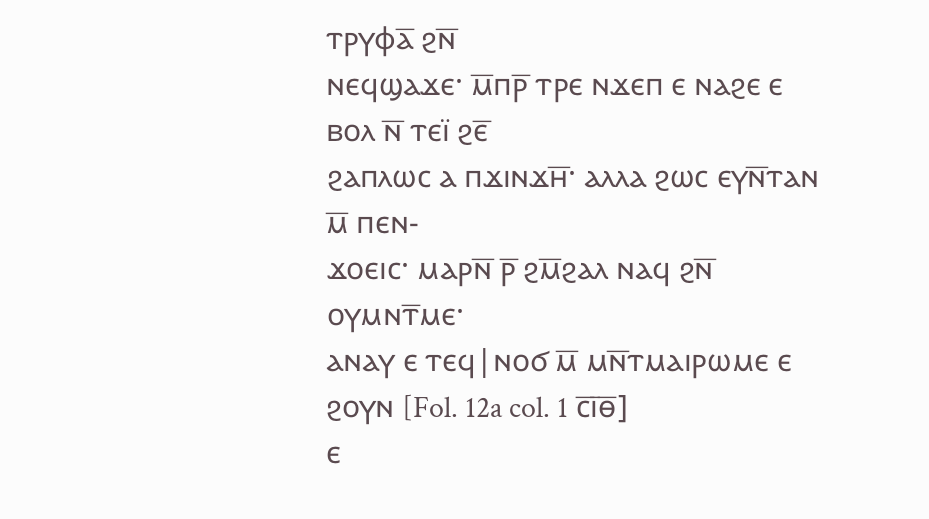ⲧⲣⲩⲫⲁ̅ ϩⲛ̅
ⲛⲉϥϣⲁϫⲉ· ⲙ̅ⲡⲣ̅ ⲧⲣⲉ ⲛϫⲉⲡ ⲉ ⲛⲁϩⲉ ⲉ ⲃⲟⲗ ⲛ̅ ⲧⲉⲓ̈ ϩⲉ̅
ϩⲁⲡⲗⲱⲥ ⲁ ⲡϫⲓⲛϫⲏ̅· ⲁⲗⲗⲁ ϩⲱⲥ ⲉⲩⲛ̅ⲧⲁⲛ ⲙ̅ ⲡⲉⲛ‐
ϫⲟⲉⲓⲥ· ⲙⲁⲣⲛ̅ ⲣ̅ ϩⲙ̅ϩⲁⲗ ⲛⲁϥ ϩⲛ̅ ⲟⲩⲙⲛⲧ̅ⲙⲉ·
ⲁⲛⲁⲩ ⲉ ⲧⲉϥ|ⲛⲟϭ ⲙ̅ ⲙⲛ̅ⲧⲙⲁⲓⲣⲱⲙⲉ ⲉ ϩⲟⲩⲛ [Fol. 12a col. 1 ⲥ̅ⲓ̅ⲑ̅]
ⲉ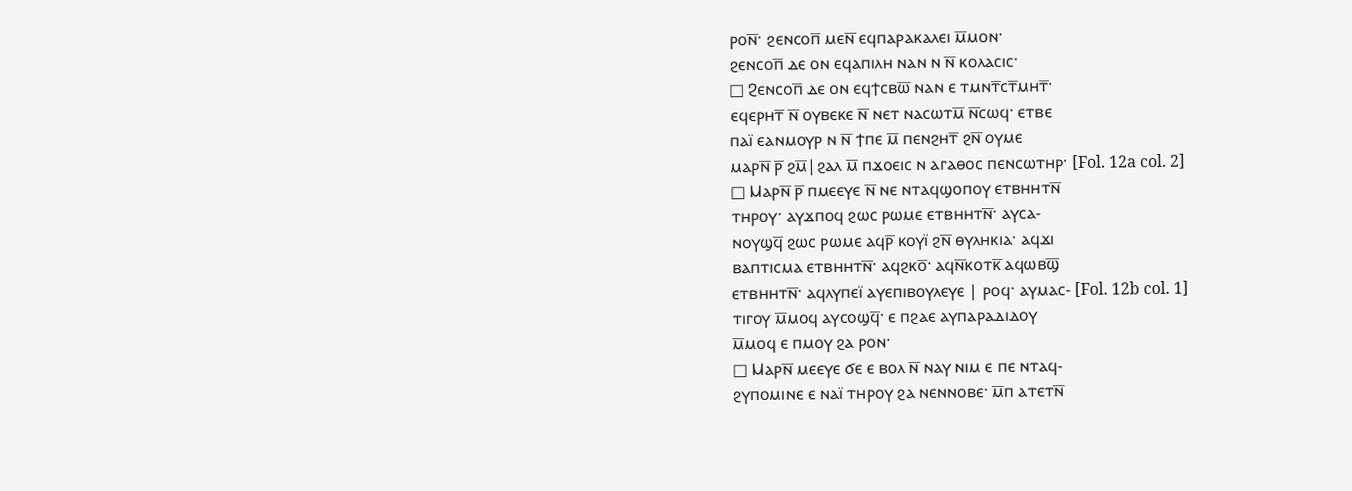ⲣⲟⲛ̅· ϩⲉⲛⲥⲟⲡ̅ ⲙⲉⲛ̅ ⲉϥⲡⲁⲣⲁⲕⲁⲗⲉⲓ ⲙ̅ⲙⲟⲛ·
ϩⲉⲛⲥⲟⲡ̅ ⲇⲉ ⲟⲛ ⲉϥⲁⲡⲓⲗⲏ ⲛⲁⲛ ⲛ ⲛ̅ ⲕⲟⲗⲁⲥⲓⲥ·
□ Ϩⲉⲛⲥⲟⲡ̅ ⲇⲉ ⲟⲛ ⲉϥϯⲥⲃⲱ̅ ⲛⲁⲛ ⲉ ⲧⲙⲛⲧ̅ⲥⲧ̅ⲙⲏⲧ̅·
ⲉϥⲉⲣⲏⲧ̅ ⲛ̅ ⲟⲩⲃⲉⲕⲉ ⲛ̅ ⲛⲉⲧ ⲛⲁⲥⲱⲧⲙ̅ ⲛ̅ⲥⲱϥ· ⲉⲧⲃⲉ
ⲡⲁⲓ̈ ⲉⲁⲛⲙⲟⲩⲣ ⲛ ⲛ̅ ϯⲡⲉ ⲙ̅ ⲡⲉⲛϩⲏⲧ̅ ϩⲛ̅ ⲟⲩⲙⲉ
ⲙⲁⲣⲛ̅ ⲣ̅ ϩⲙ̅|ϩⲁⲗ ⲙ̅ ⲡϫⲟⲉⲓⲥ ⲛ ⲁⲅⲁⲑⲟⲥ ⲡⲉⲛⲥⲱⲧⲏⲣ· [Fol. 12a col. 2]
□ Ⲙⲁⲣⲛ̅ ⲣ̅ ⲡⲙⲉⲉⲩⲉ ⲛ̅ ⲛⲉ ⲛⲧⲁϥϣⲟⲡⲟⲩ ⲉⲧⲃⲏⲏⲧⲛ̅
ⲧⲏⲣⲟⲩ· ⲁⲩϫⲡⲟϥ ϩⲱⲥ ⲣⲱⲙⲉ ⲉⲧⲃⲏⲏⲧⲛ̅· ⲁⲩⲥⲁ‐
ⲛⲟⲩϣϥ̅ ϩⲱⲥ ⲣⲱⲙⲉ ⲁϥⲣ̅ ⲕⲟⲩⲓ̈ ϩⲛ̅ ⲑⲩⲗⲏⲕⲓⲁ· ⲁϥϫⲓ
ⲃⲁⲡⲧⲓⲥⲙⲁ ⲉⲧⲃⲏⲏⲧⲛ̅· ⲁϥϩⲕⲟ̅· ⲁϥⲛ̅ⲕⲟⲧⲕ̅ ⲁϥⲱⲃϣ̅
ⲉⲧⲃⲏⲏⲧⲛ̅· ⲁϥⲗⲩⲡⲉⲓ̈ ⲁⲩⲉⲡⲓⲃⲟⲩⲗⲉⲩⲉ | ⲣⲟϥ· ⲁⲩⲙⲁⲥ‐ [Fol. 12b col. 1]
ⲧⲓⲅⲟⲩ ⲙ̅ⲙⲟϥ ⲁⲩⲥⲟϣϥ̅· ⲉ ⲡϩⲁⲉ ⲁⲩⲡⲁⲣⲁⲇⲓⲇⲟⲩ
ⲙ̅ⲙⲟϥ ⲉ ⲡⲙⲟⲩ ϩⲁ ⲣⲟⲛ·
□ Ⲙⲁⲣⲛ̅ ⲙⲉⲉⲩⲉ ϭⲉ ⲉ ⲃⲟⲗ ⲛ̅ ⲛⲁⲩ ⲛⲓⲙ ⲉ ⲡⲉ ⲛⲧⲁϥ‐
ϩⲩⲡⲟⲙⲓⲛⲉ ⲉ ⲛⲁⲓ̈ ⲧⲏⲣⲟⲩ ϩⲁ ⲛⲉⲛⲛⲟⲃⲉ· ⲙ̅ⲡ ⲁⲧⲉⲧⲛ̅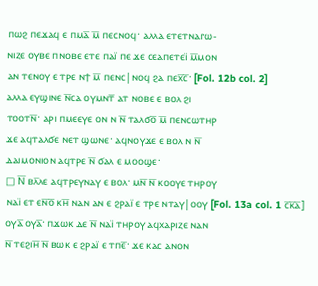ⲡⲱϩ ⲡⲉϫⲁϥ ⲉ ⲡⲙⲁ̅ ⲙ̅ ⲡⲉⲥⲛⲟϥ· ⲁⲗⲗⲁ ⲉⲧⲉⲧⲛⲁⲅⲱ‐
ⲛⲓⲍⲉ ⲟⲩⲃⲉ ⲡⲛⲟⲃⲉ ⲉⲧⲉ ⲡⲁⲓ̈ ⲡⲉ ϫⲉ ⲥⲉⲁⲡⲉⲧⲉⲓ̈ ⲙ̅ⲙⲟⲛ
ⲁⲛ ⲧⲉⲛⲟⲩ ⲉ ⲧⲣⲉ ⲛϯ ⲙ̅ ⲡⲉⲛⲥ|ⲛⲟϥ ϩⲁ ⲡⲉⲭ̅ⲥ̅· [Fol. 12b col. 2]
ⲁⲗⲗⲁ ⲉⲩϣⲓⲛⲉ ⲛ̅ⲥⲁ ⲟⲩⲙⲛⲧ̅ ⲁⲧ ⲛⲟⲃⲉ ⲉ ⲃⲟⲗ ϩⲓ
ⲧⲟⲟⲧⲛ̅· ⲁⲣⲓ ⲡⲙⲉⲉⲩⲉ ⲟⲛ ⲛ ⲛ̅ ⲧⲁⲗϭⲟ̅ ⲙ̅ ⲡⲉⲛⲥⲱⲧⲏⲣ
ϫⲉ ⲁϥⲧⲁⲗϭⲉ ⲛⲉⲧ ϣⲱⲛⲉ· ⲁϥⲛⲟⲩϫⲉ ⲉ ⲃⲟⲗ ⲛ ⲛ̅
ⲇⲁⲓⲙⲟⲛⲓⲟⲛ ⲁϥⲧⲣⲉ ⲛ̅ ϭⲁⲗ ⲉ ⲙⲟⲟϣⲉ·
□ Ⲛ̅ ⲃⲗ̅ⲗⲉ ⲁϥⲧⲣⲉⲩⲛⲁⲩ ⲉ ⲃⲟⲗ· ⲙⲛ̅ ⲛ̅ ⲕⲟⲟⲩⲉ ⲧⲏⲣⲟⲩ
ⲛⲁⲓ̈ ⲉⲧ ⲉⲛ̅ⲟ̅ ⲕⲏ̅ ⲛⲁⲛ ⲁⲛ ⲉ ϩⲣⲁⲓ̈ ⲉ ⲧⲣⲉ ⲛⲧⲁⲩ|ⲟⲟⲩ [Fol. 13a col. 1 ⲥ̅ⲕ̅ⲁ̅]
ⲟⲩⲁ̅ ⲟⲩⲁ̅· ⲡϫⲱⲕ ⲇⲉ ⲛ̅ ⲛⲁⲓ̈ ⲧⲏⲣⲟⲩ ⲁϥⲭⲁⲣⲓⲍⲉ ⲛⲁⲛ
ⲛ̅ ⲧⲉϩⲓⲏ̅ ⲛ̅ ⲃⲱⲕ ⲉ ϩⲣⲁⲓ̈ ⲉ ⲧⲡⲉ̅· ϫⲉ ⲕⲁⲥ ⲁⲛⲟⲛ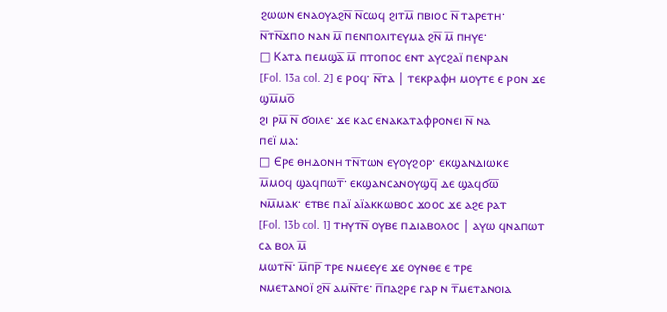ϩⲱⲱⲛ ⲉⲛⲁⲟⲩⲁϩⲛ̅ ⲛ̅ⲥⲱϥ ϩⲓⲧⲙ̅ ⲡⲃⲓⲟⲥ ⲛ̅ ⲧⲁⲣⲉⲧⲏ·
ⲛ̅ⲧⲛ̅ϫⲡⲟ ⲛⲁⲛ ⲙ̅ ⲡⲉⲛⲡⲟⲗⲓⲧⲉⲩⲙⲁ ϩⲛ̅ ⲙ̅ ⲡⲏⲩⲉ·
□ Ⲕⲁⲧⲁ ⲡⲉⲙϣⲁ̅ ⲙ̅ ⲡⲧⲟⲡⲟⲥ ⲉⲛⲧ ⲁⲩⲥϩⲁⲓ̈ ⲡⲉⲛⲣⲁⲛ
[Fol. 13a col. 2] ⲉ ⲣⲟϥ· ⲛ̅ⲧⲁ | ⲧⲉⲕⲣⲁⲫⲏ ⲙⲟⲩⲧⲉ ⲉ ⲣⲟⲛ ϫⲉ ϣⲙ̅ⲙⲟ̅
ϩⲓ ⲣⲙ̅ ⲛ̅ ϭⲟⲓⲗⲉ· ϫⲉ ⲕⲁⲥ ⲉⲛⲁⲕⲁⲧⲁⲫⲣⲟⲛⲉⲓ ⲛ̅ ⲛⲁ
ⲡⲉⲓ̈ ⲙⲁ:
□ Ⲉⲣⲉ ⲑⲏⲇⲟⲛⲏ ⲧⲛ̅ⲧⲱⲛ ⲉⲩⲟⲩϩⲟⲣ· ⲉⲕϣⲁⲛⲇⲓⲱⲕⲉ
ⲙ̅ⲙⲟϥ ϣⲁϥⲡⲱⲧ̅· ⲉⲕϣⲁⲛⲥⲁⲛⲟⲩϣϥ̅ ⲇⲉ ϣⲁϥϭⲱ̅
ⲛⲙ̅ⲙⲁⲕ· ⲉⲧⲃⲉ ⲡⲁⲓ̈ ⲁⲓ̈ⲁⲕⲕⲱⲃⲟⲥ ϫⲟⲟⲥ ϫⲉ ⲁϩⲉ ⲣⲁⲧ
[Fol. 13b col. 1] ⲧⲏⲩⲧⲛ̅ ⲟⲩⲃⲉ ⲡⲇⲓⲁⲃⲟⲗⲟⲥ | ⲁⲩⲱ ϥⲛⲁⲡⲱⲧ ⲥⲁ ⲃⲟⲗ ⲙ̅
ⲙⲱⲧⲛ̅· ⲙ̅ⲡⲣ̅ ⲧⲣⲉ ⲛⲙⲉⲉⲩⲉ ϫⲉ ⲟⲩⲛⲑⲉ ⲉ ⲧⲣⲉ
ⲛⲙⲉⲧⲁⲛⲟⲓ̈ ϩⲛ̅ ⲁⲙⲛ̅ⲧⲉ· ⲡ̅ⲡⲁϩⲣⲉ ⲅⲁⲣ ⲛ ⲧ̅ⲙⲉⲧⲁⲛⲟⲓⲁ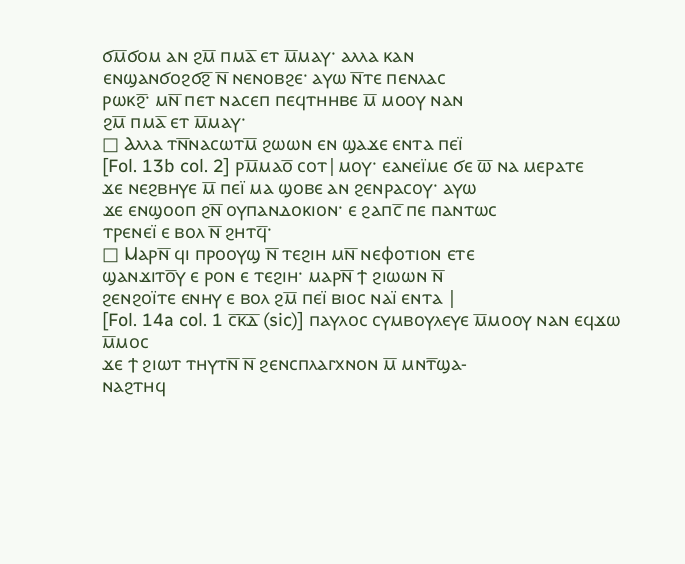ϭⲙ̅ϭⲟⲙ ⲁⲛ ϩⲙ̅ ⲡⲙⲁ̅ ⲉⲧ ⲙ̅ⲙⲁⲩ· ⲁⲗⲗⲁ ⲕⲁⲛ
ⲉⲛϣⲁⲛϭⲟϩϭϩ̅ ⲛ̅ ⲛⲉⲛⲟⲃϩⲉ· ⲁⲩⲱ ⲛ̅ⲧⲉ ⲡⲉⲛⲗⲁⲥ
ⲣⲱⲕϩ̅· ⲙⲛ̅ ⲡⲉⲧ ⲛⲁⲥⲉⲡ ⲡⲉϥⲧⲏⲏⲃⲉ ⲙ̅ ⲙⲟⲟⲩ ⲛⲁⲛ
ϩⲙ̅ ⲡⲙⲁ̅ ⲉⲧ ⲙ̅ⲙⲁⲩ·
□ Ⲁⲗⲗⲁ ⲧⲛ̅ⲛⲁⲥⲱⲧⲙ̅ ϩⲱⲱⲛ ⲉⲛ ϣⲁϫⲉ ⲉⲛⲧⲁ ⲡⲉⲓ̈
[Fol. 13b col. 2] ⲣⲙ̅ⲙⲁⲟ̅ ⲥⲟⲧ|ⲙⲟⲩ· ⲉⲁⲛⲉⲓ̈ⲙⲉ ϭⲉ ⲱ̅ ⲛⲁ ⲙⲉⲣⲁⲧⲉ
ϫⲉ ⲛⲉϩⲃⲏⲩⲉ ⲙ̅ ⲡⲉⲓ̈ ⲙⲁ ϣⲟⲃⲉ ⲁⲛ ϩⲉⲛⲣⲁⲥⲟⲩ· ⲁⲩⲱ
ϫⲉ ⲉⲛϣⲟⲟⲡ ϩⲛ̅ ⲟⲩⲡⲁⲛⲇⲟⲕⲓⲟⲛ· ⲉ ϩⲁⲡⲥ̅ ⲡⲉ ⲡⲁⲛⲧⲱⲥ
ⲧⲣⲉⲛⲉⲓ̈ ⲉ ⲃⲟⲗ ⲛ̅ ϩⲏⲧϥ̅·
□ Ⲙⲁⲣⲛ̅ ϥⲓ ⲡⲣⲟⲟⲩϣ ⲛ̅ ⲧⲉϩⲓⲏ ⲙⲛ̅ ⲛⲉⲫⲟⲧⲓⲟⲛ ⲉⲧⲉ
ϣⲁⲛϫⲓⲧⲟ̅ⲩ ⲉ ⲣⲟⲛ ⲉ ⲧⲉϩⲓⲏ· ⲙⲁⲣⲛ̅ ϯ ϩⲓⲱⲱⲛ ⲛ̅
ϩⲉⲛϩⲟⲓ̈ⲧⲉ ⲉⲛⲏⲩ ⲉ ⲃⲟⲗ ϩⲙ̅ ⲡⲉⲓ̈ ⲃⲓⲟⲥ ⲛⲁⲓ̈ ⲉⲛⲧⲁ |
[Fol. 14a col. 1 ⲥ̅ⲕ̅ⲇ̅ (sic)] ⲡⲁⲩⲗⲟⲥ ⲥⲩⲙⲃⲟⲩⲗⲉⲩⲉ ⲙ̅ⲙⲟⲟⲩ ⲛⲁⲛ ⲉϥϫⲱ ⲙ̅ⲙⲟⲥ
ϫⲉ ϯ ϩⲓⲱⲧ ⲧⲏⲩⲧⲛ̅ ⲛ̅ ϩⲉⲛⲥⲡⲗⲁⲅⲭⲛⲟⲛ ⲙ̅ ⲙⲛⲧ̅ϣⲁ‐
ⲛⲁϩⲧⲏϥ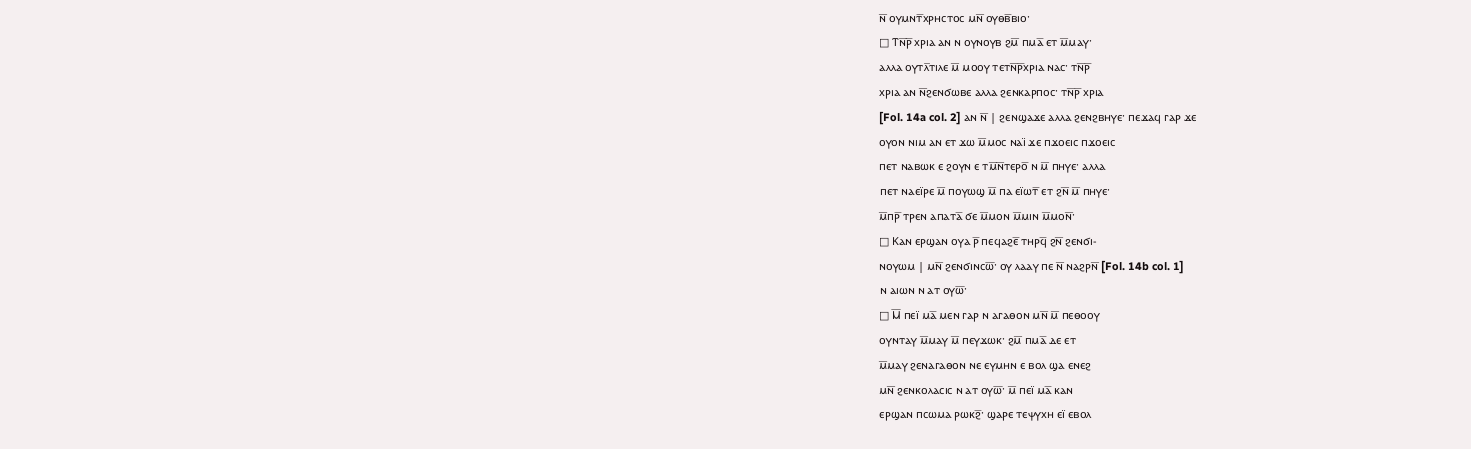ⲛ̅ ⲟⲩⲙⲛⲧ̅ⲭⲣⲏⲥⲧⲟⲥ ⲙⲛ̅ ⲟⲩⲑⲃ̅ⲃⲓⲟ·
□ Ⲧⲛ̅ⲣ̅ ⲭⲣⲓⲁ ⲁⲛ ⲛ ⲟⲩⲛⲟⲩⲃ ϩⲙ̅ ⲡⲙⲁ̅ ⲉⲧ ⲙ̅ⲙⲁⲩ·
ⲁⲗⲗⲁ ⲟⲩⲧⲗ̅ⲧⲓⲗⲉ ⲙ̅ ⲙⲟⲟⲩ ⲧⲉⲧⲛ̅ⲣ̅ⲭⲣⲓⲁ ⲛⲁⲥ· ⲧⲛ̅ⲣ̅
ⲭⲣⲓⲁ ⲁⲛ ⲛ̅ϩⲉⲛϭⲱⲃⲉ ⲁⲗⲗⲁ ϩⲉⲛⲕⲁⲣⲡⲟⲥ· ⲧⲛ̅ⲣ̅ ⲭⲣⲓⲁ
[Fol. 14a col. 2] ⲁⲛ ⲛ̅ | ϩⲉⲛϣⲁϫⲉ ⲁⲗⲗⲁ ϩⲉⲛϩⲃⲏⲩⲉ· ⲡⲉϫⲁϥ ⲅⲁⲣ ϫⲉ
ⲟⲩⲟⲛ ⲛⲓⲙ ⲁⲛ ⲉⲧ ϫⲱ ⲙ̅ⲙⲟⲥ ⲛⲁⲓ̈ ϫⲉ ⲡϫⲟⲉⲓⲥ ⲡϫⲟⲉⲓⲥ
ⲡⲉⲧ ⲛⲁⲃⲱⲕ ⲉ ϩⲟⲩⲛ ⲉ ⲧⲙ̅ⲛ̅ⲧⲉⲣⲟ̅ ⲛ ⲙ̅ ⲡⲏⲩⲉ· ⲁⲗⲗⲁ
ⲡⲉⲧ ⲛⲁⲉⲓ̈ⲣⲉ ⲙ̅ ⲡⲟⲩⲱϣ ⲙ̅ ⲡⲁ ⲉⲓ̈ⲱⲧ̅ ⲉⲧ ϩⲛ̅ ⲙ̅ ⲡⲏⲩⲉ·
ⲙ̅ⲡⲣ̅ ⲧⲣⲉⲛ ⲁⲡⲁⲧⲁ̅ ϭⲉ ⲙ̅ⲙⲟⲛ ⲙ̅ⲙⲓⲛ ⲙ̅ⲙⲟⲛ̅·
□ Ⲕⲁⲛ ⲉⲣϣⲁⲛ ⲟⲩⲁ ⲣ̅ ⲡⲉϥⲁϩⲉ̅ ⲧⲏⲣϥ̅ ϩⲛ̅ ϩⲉⲛϭⲓ‐
ⲛⲟⲩⲱⲙ | ⲙⲛ̅ ϩⲉⲛϭⲓⲛⲥⲱ̅· ⲟⲩ ⲗⲁⲁⲩ ⲡⲉ ⲛ̅ ⲛⲁϩⲣⲛ̅ [Fol. 14b col. 1]
ⲛ ⲁⲓⲱⲛ ⲛ ⲁⲧ ⲟⲩⲱ̅·
□ Ⲙ̅ ⲡⲉⲓ̈ ⲙⲁ̅ ⲙⲉⲛ ⲅⲁⲣ ⲛ ⲁⲅⲁⲑⲟⲛ ⲙⲛ̅ ⲙ̅ ⲡⲉⲑⲟⲟⲩ
ⲟⲩⲛⲧⲁⲩ ⲙ̅ⲙⲁⲩ ⲙ̅ ⲡⲉⲩϫⲱⲕ· ϩⲙ̅ ⲡⲙⲁ̅ ⲇⲉ ⲉⲧ
ⲙ̅ⲙⲁⲩ ϩⲉⲛⲁⲅⲁⲑⲟⲛ ⲛⲉ ⲉⲩⲙⲏⲛ ⲉ ⲃⲟⲗ ϣⲁ ⲉⲛⲉϩ
ⲙⲛ̅ ϩⲉⲛⲕⲟⲗⲁⲥⲓⲥ ⲛ ⲁⲧ ⲟⲩⲱ̅· ⲙ̅ ⲡⲉⲓ̈ ⲙⲁ̅ ⲕⲁⲛ
ⲉⲣϣⲁⲛ ⲡⲥⲱⲙⲁ ⲣⲱⲕϩ̅· ϣⲁⲣⲉ ⲧⲉⲯⲩⲭⲏ ⲉⲓ̈ ⲉⲃⲟⲗ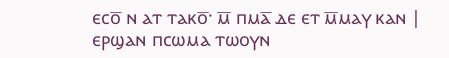ⲉⲥⲟ̅ ⲛ ⲁⲧ ⲧⲁⲕⲟ̅· ⲙ̅ ⲡⲙⲁ̅ ⲇⲉ ⲉⲧ ⲙ̅ⲙⲁⲩ ⲕⲁⲛ |
ⲉⲣϣⲁⲛ ⲡⲥⲱⲙⲁ ⲧⲱⲟⲩⲛ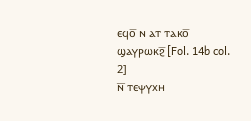ⲉϥⲟ̅ ⲛ ⲁⲧ ⲧⲁⲕⲟ̅ ϣⲁⲩⲣⲱⲕϩ̅ [Fol. 14b col. 2]
ⲛ̅ ⲧⲉⲯⲩⲭⲏ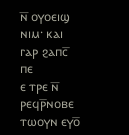ⲛ̅ ⲟⲩⲟⲉⲓϣ ⲛⲓⲙ· ⲕⲁⲓ ⲅⲁⲣ ϩⲁⲡⲥ̅ ⲡⲉ
ⲉ ⲧⲣⲉ ⲛ̅ ⲣⲉϥⲣ̅ⲛⲟⲃⲉ ⲧⲱⲟⲩⲛ ⲉⲩⲟ̅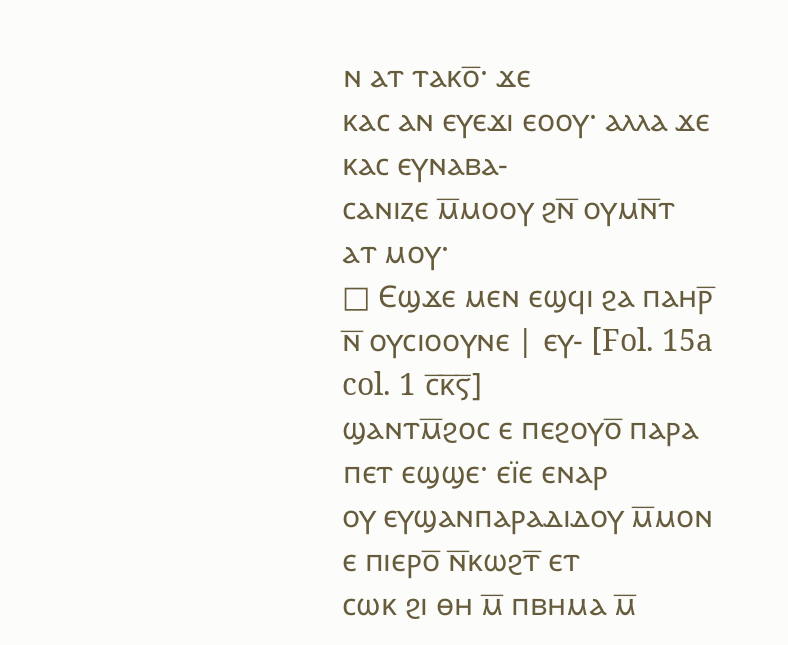ⲛ ⲁⲧ ⲧⲁⲕⲟ̅· ϫⲉ
ⲕⲁⲥ ⲁⲛ ⲉⲩⲉϫⲓ ⲉⲟⲟⲩ· ⲁⲗⲗⲁ ϫⲉ ⲕⲁⲥ ⲉⲩⲛⲁⲃⲁ‐
ⲥⲁⲛⲓⲍⲉ ⲙ̅ⲙⲟⲟⲩ ϩⲛ̅ ⲟⲩⲙⲛ̅ⲧ ⲁⲧ ⲙⲟⲩ·
□ Ⲉϣϫⲉ ⲙⲉⲛ ⲉϣϥⲓ ϩⲁ ⲡⲁⲏⲣ̅ ⲛ̅ ⲟⲩⲥⲓⲟⲟⲩⲛⲉ | ⲉⲩ‐ [Fol. 15a col. 1 ⲥ̅ⲕ̅ⲋ̅]
ϣⲁⲛⲧⲙ̅ϩⲟⲥ ⲉ ⲡⲉϩⲟⲩⲟ̅ ⲡⲁⲣⲁ ⲡⲉⲧ ⲉϣϣⲉ· ⲉⲓ̈ⲉ ⲉⲛⲁⲣ
ⲟⲩ ⲉⲩϣⲁⲛⲡⲁⲣⲁⲇⲓⲇⲟⲩ ⲙ̅ⲙⲟⲛ ⲉ ⲡⲓⲉⲣⲟ̅ ⲛ̅ⲕⲱϩⲧ̅ ⲉⲧ
ⲥⲱⲕ ϩⲓ ⲑⲏ ⲙ̅ ⲡⲃⲏⲙⲁ ⲙ̅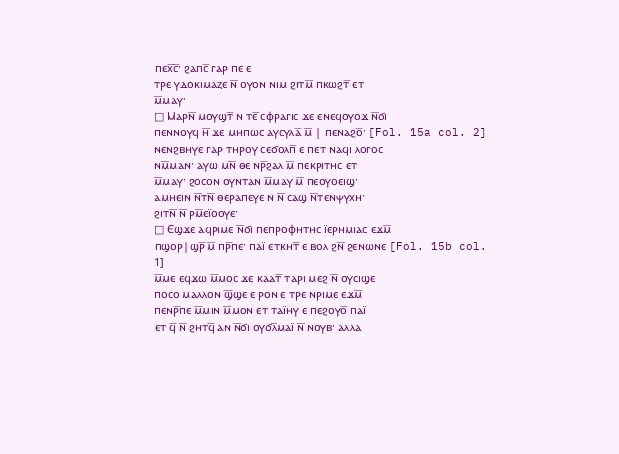ⲡⲉⲭ̅ⲥ̅· ϩⲁⲡⲥ̅ ⲅⲁⲣ ⲡⲉ ⲉ
ⲧⲣⲉ ⲩⲇⲟⲕⲓⲙⲁⲍⲉ ⲛ̅ ⲟⲩⲟⲛ ⲛⲓⲙ ϩⲓⲧⲙ̅ ⲡⲕⲱϩⲧ̅ ⲉⲧ
ⲙ̅ⲙⲁⲩ·
□ Ⲙⲁⲣⲛ̅ ⲙⲟⲩϣⲧ̅ ⲛ ⲧⲉ̅ ⲥⲫⲣⲁⲅⲓⲥ ϫⲉ ⲉⲛⲉϥⲟⲩⲟϫ ⲛ̅ϭⲓ
ⲡⲉⲛⲛⲟⲩϥ ⲏ̅ ϫⲉ ⲙⲏⲡⲱⲥ ⲁⲩⲥⲩⲗⲁ̅ ⲙ̅ | ⲡⲉⲛⲁϩⲟ̅· [Fol. 15a col. 2]
ⲛⲉⲛϩⲃⲏⲩⲉ ⲅⲁⲣ ⲧⲏⲣⲟⲩ ⲥⲉϭⲟⲗⲡ̅ ⲉ ⲡⲉⲧ ⲛⲁϥⲓ ⲗⲟⲅⲟⲥ
ⲛⲙ̅ⲙⲁⲛ· ⲁⲩⲱ ⲙⲛ̅ ⲑⲉ ⲛⲣ̅ϩⲁⲗ ⲙ̅ ⲡⲉⲕⲣⲓⲧⲏⲥ ⲉⲧ
ⲙ̅ⲙⲁⲩ· ϩⲟⲥⲟⲛ ⲟⲩⲛⲧⲁⲛ ⲙ̅ⲙⲁⲩ ⲙ̅ ⲡⲉⲟⲩⲟⲉⲓϣ·
ⲁⲙⲏⲉⲓⲛ ⲛ̅ⲧⲛ̅ ⲑⲉⲣⲁⲡⲉⲩⲉ ⲛ ⲛ̅ ⲥⲁϣ ⲛ̅ⲧⲉⲛⲯⲩⲭⲏ·
ϩⲓⲧⲛ̅ ⲛ̅ ⲣⲙ̅ⲉⲓ̈ⲟⲟⲩⲉ·
□ Ⲉϣϫⲉ ⲁϥⲣⲓⲙⲉ ⲛ̅ϭⲓ ⲡⲉⲡⲣⲟⲫⲏⲧⲏⲥ ⲓ̈ⲉⲣⲏⲙⲓⲁⲥ ⲉϫⲙ̅
ⲡϣⲟⲣ|ϣⲣ̅ ⲙ̅ ⲡⲣ̅ⲡⲉ· ⲡⲁⲓ̈ ⲉⲧⲕⲏⲧ̅ ⲉ ⲃⲟⲗ ϩⲛ̅ ϩⲉⲛⲱⲛⲉ [Fol. 15b col. 1]
ⲙ̅ⲙⲉ ⲉϥϫⲱ ⲙ̅ⲙⲟⲥ ϫⲉ ⲕⲁⲁⲧ̅ ⲧⲁⲣⲓ ⲙⲉϩ ⲛ̅ ⲟⲩⲥⲓϣⲉ
ⲡⲟⲥⲟ ⲙⲁⲗⲗⲟⲛ ϣ̅ϣⲉ ⲉ ⲣⲟⲛ ⲉ ⲧⲣⲉ ⲛⲣⲓⲙⲉ ⲉϫⲙ̅
ⲡⲉⲛⲣ̅ⲡⲉ ⲙ̅ⲙⲓⲛ ⲙ̅ⲙⲟⲛ ⲉⲧ ⲧⲁⲓ̈ⲏⲩ ⲉ ⲡⲉϩⲟⲩⲟ̅ ⲡⲁⲓ̈
ⲉⲧ ϥ̅ ⲛ̅ ϩⲏⲧϥ̅ ⲁⲛ ⲛ̅ϭⲓ ⲟⲩϭⲗ̅ⲙⲁⲓ̈ ⲛ̅ ⲛⲟⲩⲃ· ⲁⲗⲗⲁ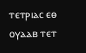ⲧⲉⲧⲣⲓⲁⲥ ⲉⲑ ⲟⲩⲁⲁⲃ ⲧⲉⲧ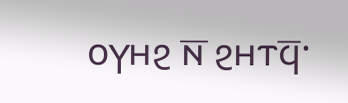ⲟⲩⲏϩ ⲛ̅ ϩⲏⲧϥ̅·